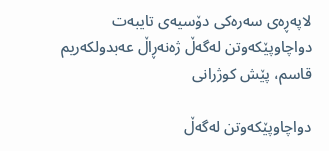لاپەڕەی سەرەکی دۆسیەی تایبەت دواچاوپێکەوتن لەگەڵ ژەنەڕاڵ عەبدولکەریم قاسم، پێش کوژرانی

دواچاوپێکەوتن لەگەڵ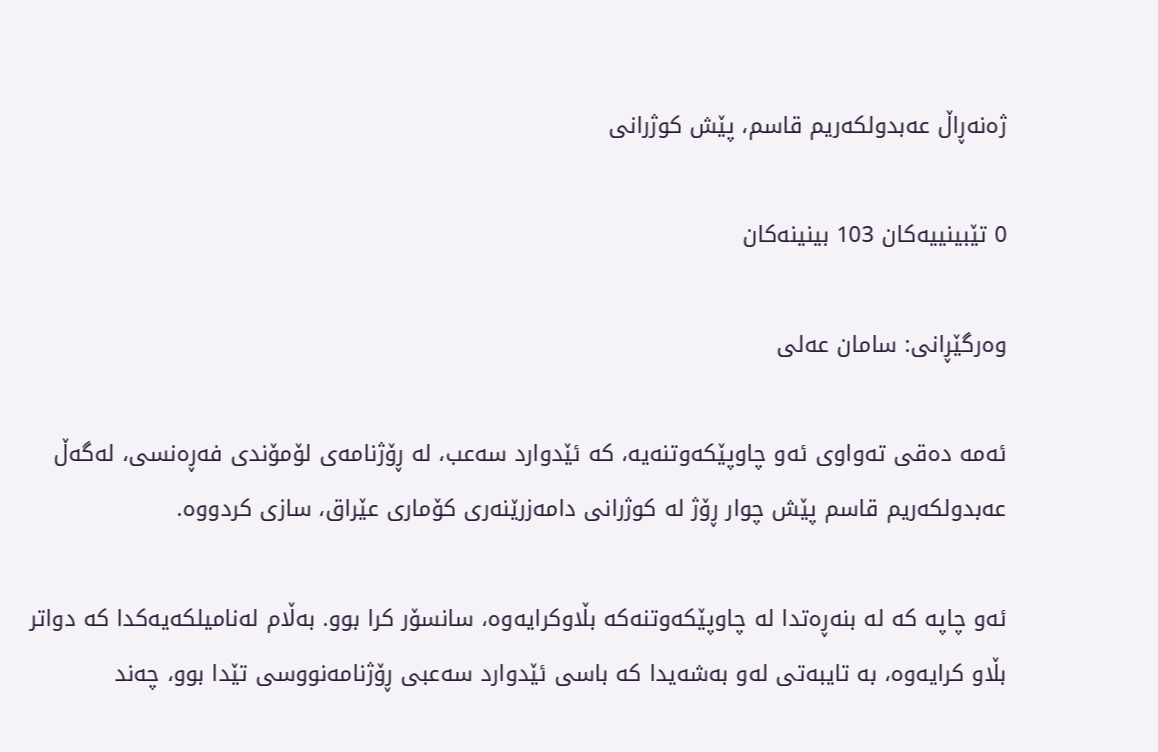ژەنەڕاڵ عەبدولکەریم قاسم، پێش کوژرانی

0 تێبینییەکان 103 بینینەکان

وەرگێڕانی: سامان عەلی

ئەمە دەقی تەواوی ئەو چاوپێکەوتنەیە، کە ئێدوارد سەعب، لە ڕۆژنامەی لۆمۆندی فەڕەنسی، لەگەڵ عەبدولکەریم قاسم پێش چوار ڕۆژ لە کوژرانی دامەزرێنەری کۆماری عێراق، سازی کردووە.

ئەو چاپە کە لە بنەڕەتدا لە چاوپێکەوتنەکە بڵاوکرایەوە، سانسۆر کرا بوو. بەڵام لەنامیلکەیەکدا کە دواتر بڵاو کرایەوە، بە تایبەتی لەو بەشەیدا کە باسی ئێدوارد سەعبی ڕۆژنامەنووسی تێدا بوو، چەند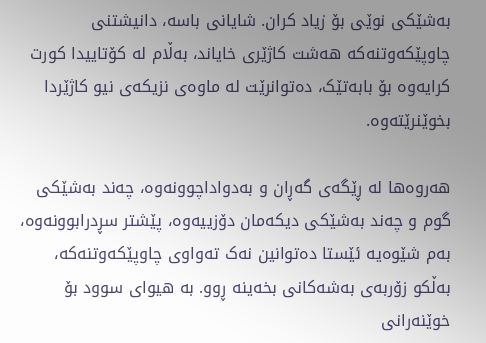بەشێکی نوێی بۆ زیاد کران. شایانی باسە، دانیشتنی چاوپێکەوتنەکە هەشت کاژێری خایاند، بەڵام لە کۆتاییدا کورت کرایەوە بۆ بابەتێک، دەتوانرێت لە ماوەی نزیکەی نیو کاژێردا بخوێنرێتەوە.

هەروەها لە ڕێگەی گەڕان و بەدواداچوونەوە، چەند بەشێکی گوم و چەند بەشێکی دیکەمان دۆزییەوە، پێشتر سڕدرابوونەوە، بەم شێوەیە ئێستا دەتوانین نەک تەواوی چاوپێکەوتنەکە، بەڵکو زۆربەی بەشەکانی بخەینە ڕوو. بە هیوای سوود بۆ خوێنەرانی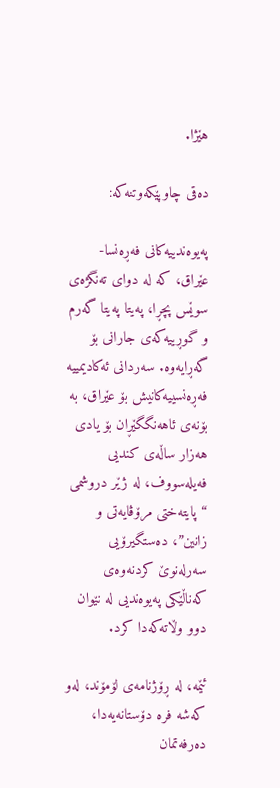هێژا.

دەقی چاوپێکەوتنەکە:

پەیوەندییەکانی فەڕەنسا- عێراق، کە لە دوای تەنگژەی سوێس پچڕا، پەیتا پەیتا گەرم و گوڕییەکەی جارانی بۆ گەڕایەوە. سەردانی ئەکادیمییە فەڕەنسییەکانیش بۆ عێراق، بە بۆنەی ئاهەنگگێڕان بۆ یادی هەزار ساڵەی کندیی فەیلەسووف، لە ژێر دروشمی “پایتەختی مرۆڤایەتی و زانین”، دەستگیرۆیی سەرلەنوێ کردنەوەی کەناڵێکی پەیوەندیی لە نێوان دوو وڵاتەکەدا کرد.

ئێمە، لە ڕۆژنامەی لۆمۆند، لەو کەشە فرە دۆستانەیەدا، دەرفەتمان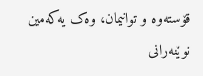قۆستەوە و توانیمان، وەک یەکەمین نوێنەرانی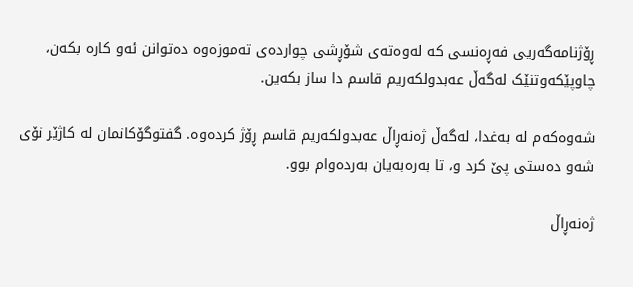ڕۆژنامەگەریی فەڕەنسی کە لەوەتەی شۆڕشی چواردەی تەموزەوە دەتوانن ئەو کارە بکەن، چاوپێکەوتنێک لەگەڵ عەبدولکەریم قاسم دا ساز بکەین.

شەوەکەم لە بەغدا، لەگەڵ ژەنەڕاڵ عەبدولکەریم قاسم ڕۆژ کردەوە. گفتوگۆکانمان لە کاژێر نۆی شەو دەستی پێ کرد و، تا بەرەبەیان بەردەوام بوو.

ژەنەڕاڵ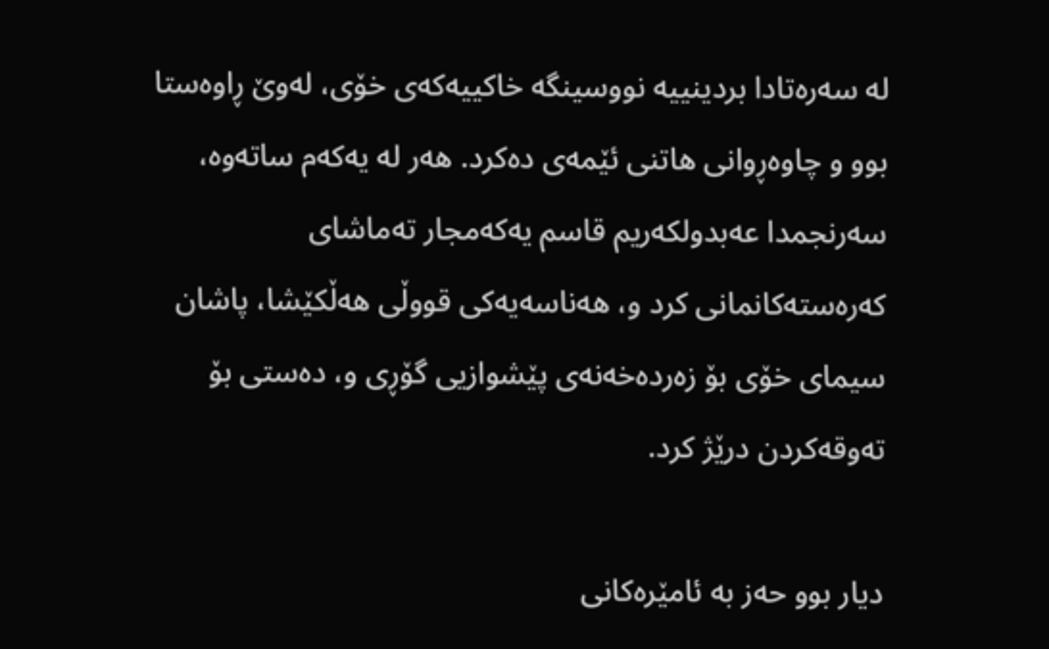لە سەرەتادا بردینییە نووسینگە خاکییەکەی خۆی، لەوێ ڕاوەستا بوو و چاوەڕوانی هاتنی ئێمەی دەکرد. هەر لە یەکەم ساتەوە، سەرنجمدا عەبدولکەریم قاسم یەکەمجار تەماشای کەرەستەکانمانی کرد و، هەناسەیەکی قووڵی هەڵکێشا، پاشان سیمای خۆی بۆ زەردەخەنەی پێشوازیی گۆڕی و، دەستی بۆ تەوقەکردن درێژ کرد.

دیار بوو حەز بە ئامێرەکانی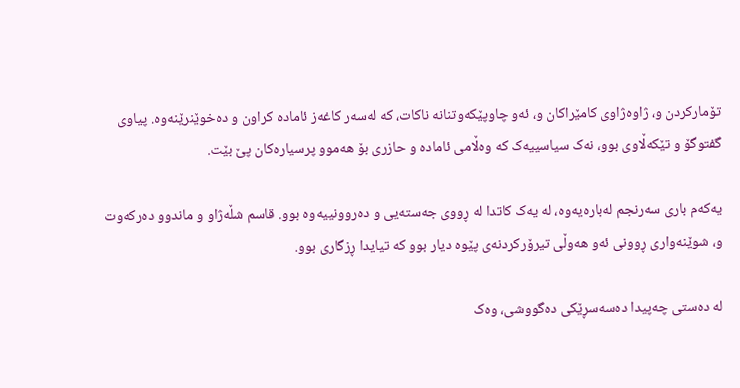تۆمارکردن و، ژاوەژاوی کامێراکان و، ئەو چاوپێکەوتنانە ناکات، کە لەسەر کاغەز ئامادە کراون و دەخوێنرێنەوە. پیاوی گفتوگۆ و تێکەڵاوی بوو، نەک سیاسییەک کە وەڵامی ئامادە و حازری بۆ هەموو پرسیارەکان پێ بێت.

یەکەم باری سەرنجم لەبارەیەوە، لە یەک کاتدا لە ڕووی جەستەیی و دەروونییەوە بوو. قاسم شڵەژاو و ماندوو دەرکەوت و، شوێنەواری ڕوونی ئەو هەوڵی تیرۆرکردنەی پێوە دیار بوو کە تیایدا ڕزگاری بوو.

لە دەستی چەپیدا دەسەسڕێکی دەگووشی، وەک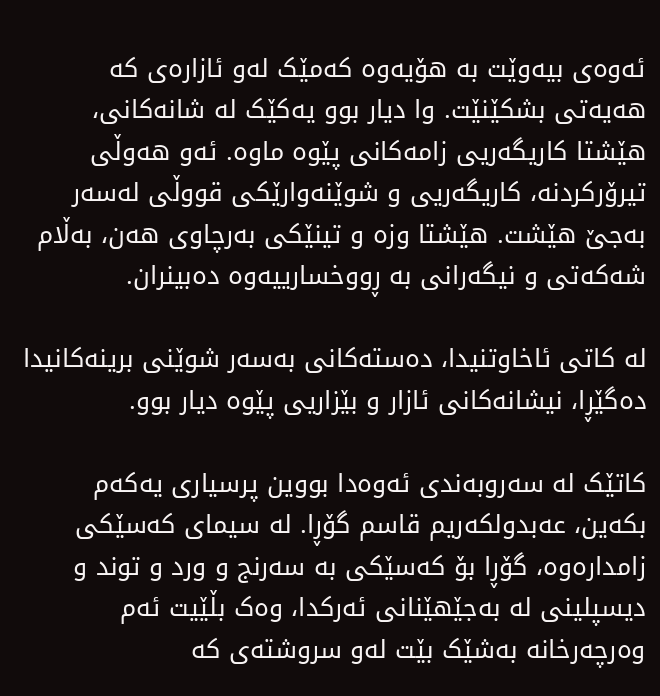ئەوەی بیەوێت بە هۆیەوە کەمێک لەو ئازارەی کە هەیەتی بشکێنێت. وا دیار بوو یەکێک لە شانەکانی، هێشتا کاریگەریی زامەکانی پێوە ماوە. ئەو هەوڵی تیرۆرکردنە، کاریگەریی و شوێنەوارێکی قووڵی لەسەر بەجێ هێشت. هێشتا وزە و تینێکی بەرچاوی هەن، بەڵام شەکەتی و نیگەرانی بە ڕووخسارییەوە دەبینران.

لە کاتی ئاخاوتنیدا، دەستەکانی بەسەر شوێنی برینەکانیدا دەگێڕا، نیشانەکانی ئازار و بێزاریی پێوە دیار بوو.

کاتێک لە سەروبەندی ئەوەدا بووین پرسیاری یەکەم بکەین، عەبدولکەریم قاسم گۆڕا. لە سیمای کەسێکی زامدارەوە، گۆڕا بۆ کەسێکی بە سەرنج و ورد و توند و دیسپلینی لە بەجێهێنانی ئەرکدا، وەک بڵێیت ئەم وەرچەرخانە بەشێک بێت لەو سروشتەی کە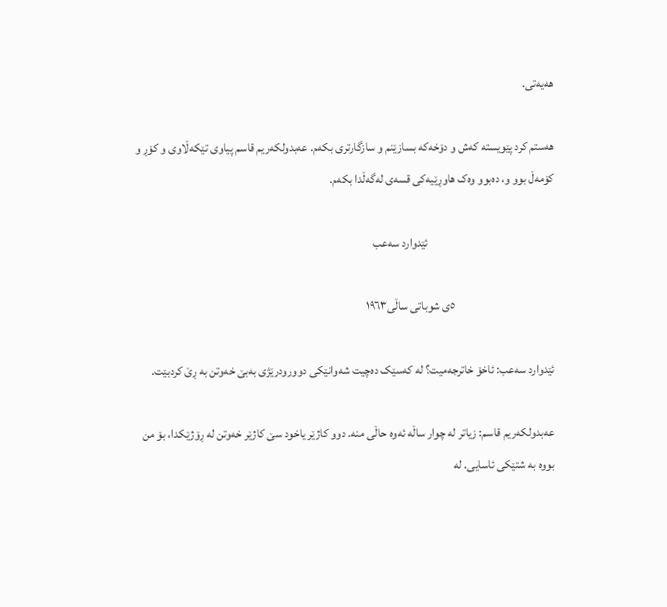هەیەتی.

هەستم کرد پێویستە کەش و دۆخەکە بسازێنم و سازگارتری بکەم. عەبدولکەریم قاسم پیاوی تێکەڵاوی و کۆڕ و کۆمەڵ بوو و، دەبوو وەک هاوڕێیەکی قسەی لەگەڵدا بکەم.

                                                    ئێدوارد سەعب

                                         ٥ی شوباتی ساڵی١٩٦٣

ئێدوارد سەعب: ئاخۆ خاترجەمیت؟ لە کەسێک دەچیت شەوانێکی دوورودرێژی بەبێ خەوتن بە ڕێ کردبێت.

عەبدولکەریم قاسم: زیاتر لە چوار ساڵە ئەوە حاڵی منە. دوو کاژێر یاخود سێ کاژێر خەوتن لە ڕۆژێکدا، بۆ من بووە بە شتێکی ئاسایی. لە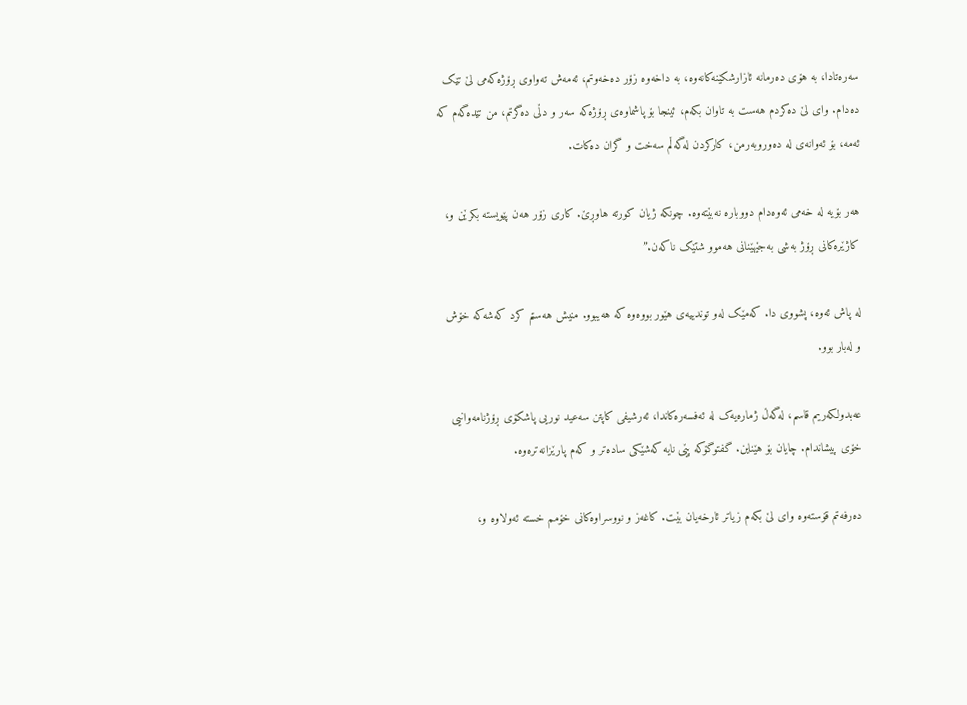سەرەتادا، بە هۆی دەرمانە ئازارشکێنەکانەوە، بە داخەوە زۆر دەخەوتم، ئەمەش تەواوی ڕۆژەکەمی لێ تێک دەدام. وای لێ دەکردم هەست بە تاوان بکەم، ئینجا بۆ پاشماوەی ڕۆژەکە سەر و دڵی دەگرتم، من تێدەگەم کە ئەمە، بۆ ئەوانەی لە دەوروبەرمن، کارکردن لەگەڵم سەخت و گران دەکات.

هەر بۆیە لە خەمی ئەوەدام دووبارە نەبێتەوە. چونکە ژیان کورتە هاوڕێ. کاری زۆر هەن پێویستە بکرێن و، کاژێرەکانی ڕۆژ بەشی بەجێهێنانی هەموو شتێک ناکەن.”

لە پاش ئەوە، پشووی دا. کەمێک لەو توندییەی ‌هێور بووەوە کە هەیبوو. منیش هەستم کرد کەشەکە خۆش و لەبار بوو.

عەبدولکەریم قاسم، لەگەڵ ژمارەیەک لە ئەفسەرەکاندا، ئەرشیفی کاپتن سەعید نوریی پاشکۆی ڕۆژنامەوانیی خۆی پیشاندام. چایان بۆ هێناین. گفتوگۆکە پێی نایە کەشێکی سادەتر و کەم پارێزانەترەوە.

دەرفەتم قۆستەوە وای لێ بکەم زیاتر ئارخەیان بێت. کاغەز و نووسراوەکانی خۆمم خستە ئەولاوە و،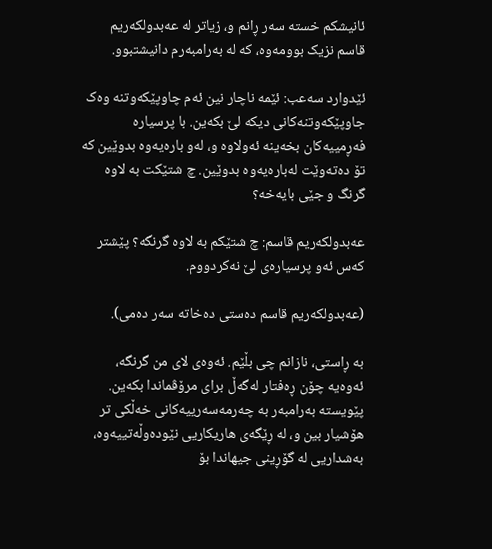ئانیشکم خستە سەر ڕانم و، زیاتر لە عەبدولکەریم قاسم نزیک بوومەوە، کە لە بەرامبەرم دانیشتبوو.

ئێدوارد سەعب: ئێمە ناچار نین ئەم چاوپێکەوتنە وەک جاوپێکەوتنەکانی دیکە لێ بکەین. با پرسیارە فەڕمییەکان بخەینە ئەولاوە و، لەو بارەیەوە بدوێین کە تۆ دەتەوێت لەبارەیەوە بدوێین. چ شتێکت بە لاوە گرنگ و جێی بایەخە؟

عەبدولکەریم قاسم: چ شتێکم بە لاوە گرنگە؟ پێشتر کەس ئەو پرسیارەی لێ نەکردووم.

(عەبدولکەریم قاسم دەستی دەخاتە سەر دەمی).

بە ڕاستی، نازانم چی بڵێم. ئەوەی لای من گرنگە، ئەوەیە چۆن ڕەفتار لەگەڵ برای مرۆڤماندا بکەین. پێویستە بەرامبەر بە چەرمەسەرییەکانی خەڵکی تر هۆشیار بین و، لە ڕێگەی هاریکاریی نێودەوڵەتییەوە، بەشداریی لە گۆڕینی جیهاندا بۆ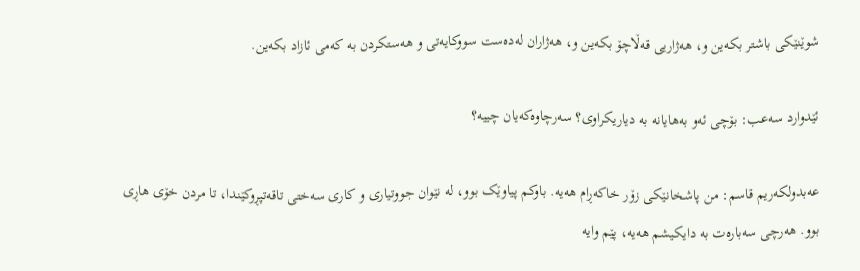شوێنێکی باشتر بکەین و، هەژاریی قەڵاچۆ بکەین و، هەژاران لەدەست سووکایەتی و هەستکردن بە کەمی ئازاد بکەین.

ئێدوارد سەعب: بۆچی ئەو بەهایانە بە دیاریکراوی؟ سەرچاوەکەیان چییە؟

عەبدولکەریم قاسم: من پاشخانێکی زۆر خاکەڕام هەیە. باوکم پیاوێک بوو، لە نێوان جووتیاری و کاری سەختی تاقەتپڕوکێندا، تا مردن خۆی هاڕی بوو. هەرچی سەبارەت بە دایکیشم هەیە، پێم وایە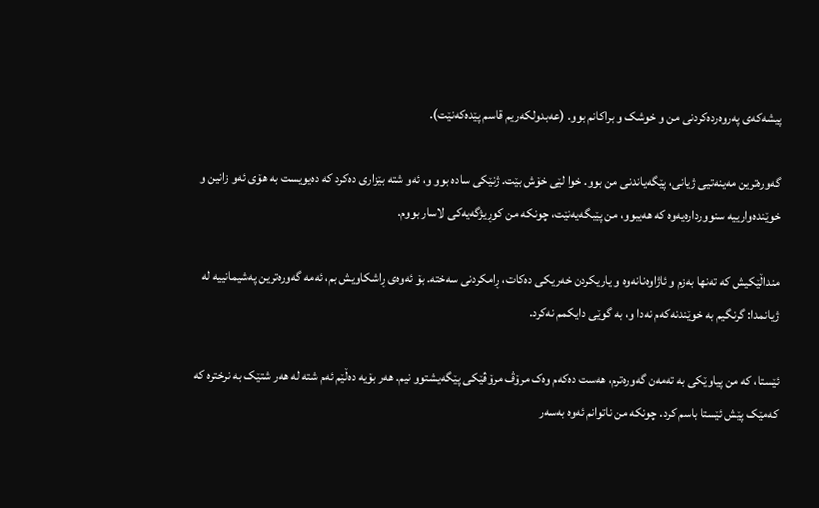پیشەکەی پەروەردەکردنی من و خوشک و براکانم بوو. (عەبدولکەریم قاسم پێدەکەنێت).

گەورەترین مەینەتیی ژیانی، پێگەیاندنی من بوو. خوا لێی خۆش بێت. ژنێکی سادە بوو و، ئەو شتە بێزاری دەکرد کە دەیویست بە هۆی ئەو زانین و خوێندەوارییە سنووردارەیەوە کە هەیبوو، من پێبگەیەنێت، چونکە من کوڕیژگەیەکی لاسار بووم.

منداڵێکیش کە تەنها بەزم و ئاژاوەنانەوە و یاریکردن خەریکی دەکات، ڕامکردنی سەختە. بۆ ئەوەی ڕاشکاویش بم، ئەمە گەورەترین پەشیمانییە لە ژیانمدا: گرنگیم بە خوێندنەکەم نەدا و، بە گوێی دایکمم نەکرد.

ئێستا، کە من پیاوێکی بە تەمەن گەورەترم، هەست دەکەم وەک مرۆڤ مرۆڤێکی پێگەیشتوو نیم. هەر بۆیە دەڵێم ئەم شتە لە هەر شتێک بە نرخترە کە کەمێک پێش ئێستا باسم کرد. چونکە من ناتوانم ئەوە بەسەر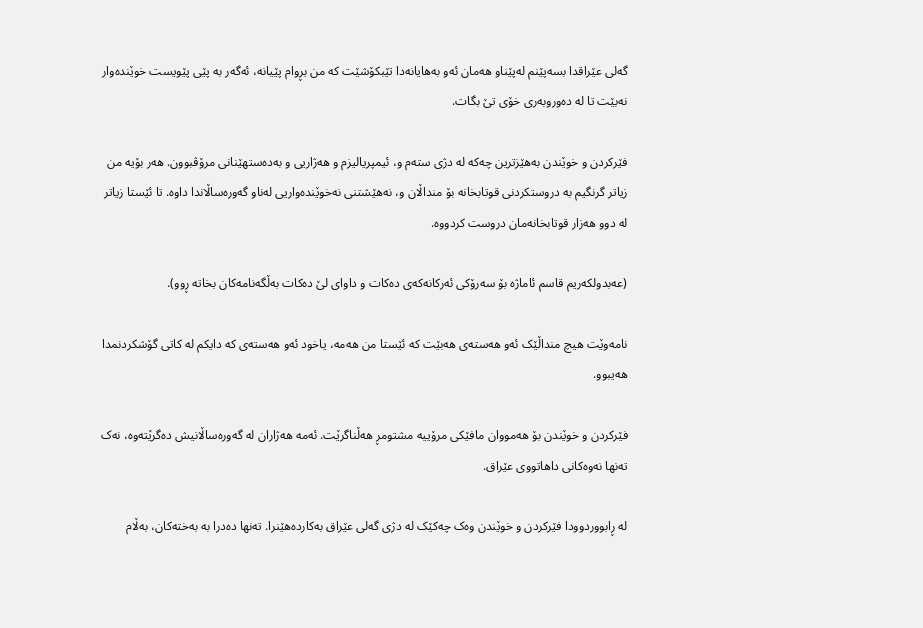گەلی عێراقدا بسەپێنم لەپێناو هەمان ئەو بەهایانەدا تێبکۆشێت کە من بڕوام پێیانە، ئەگەر بە پێی پێویست خوێندەوار نەبێت تا لە دەوروبەری خۆی تێ بگات.

فێرکردن و خوێندن بەهێزترین چەکە لە دژی ستەم و، ئیمپریالیزم و هەژاریی و بەدەستهێنانی مرۆڤبوون. هەر بۆیە من زیاتر گرنگیم بە دروستکردنی قوتابخانە بۆ منداڵان و، نەهێشتنی نەخوێندەواریی لەناو گەورەساڵاندا داوە. تا ئێستا زیاتر لە دوو هەزار قوتابخانەمان دروست کردووە.

(عەبدولکەریم قاسم ئاماژە بۆ سەرۆکی ئەرکانەکەی دەکات و داوای لێ دەکات بەڵگەنامەکان بخاتە ڕوو).

نامەوێت هیچ منداڵێک ئەو هەستەی هەبێت کە ئێستا من هەمە، یاخود ئەو هەستەی کە دایکم لە کاتی گۆشکردنمدا هەیبوو.

فێرکردن و خوێندن بۆ هەمووان مافێکی مرۆییە مشتومڕ هەڵناگرێت. ئەمە هەژاران لە گەورەساڵانیش دەگرێتەوە، نەک تەنها نەوەکانی داهاتووی عێراق.

لە ڕابووردوودا فێرکردن و خوێندن وەک چەکێک لە دژی گەلی عێراق بەکاردەهێنرا. تەنها دەدرا بە بەختەکان، بەڵام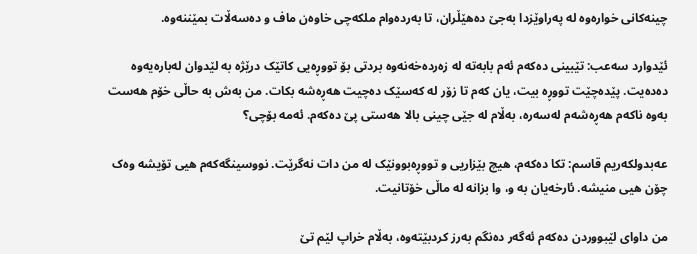چینەکانی خوارەوە لە پەراوێزدا بەجێ دەهێڵران، تا بەردەوام ملکەچی خاوەن ماف و دەسەڵات بمێننەوە.

ئێدوارد سەعب: تێبینی دەکەم ئەم بابەتە لە زەردەخەنەوە بردتی بۆ تووڕەیی کاتێک درێژە بە لێدوان لەبارەیەوە دەدەیت. پێدەچێت تووڕە بیت، یان کەم تا زۆر لە کەسێک دەچیت هەڕەشە بکات. من بەش بە حاڵی خۆم هەست بەوە ناکەم هەڕەشەم لەسەرە، بەڵام لە جێی چینی بالا هەستی پێ دەکەم. ئەمە بۆچی؟

عەبدولکەریم قاسم: تکا دەکەم، هیچ بێزاریی و تووڕەبوونێک لە من دات نەگرێت. نووسینگەکەم هیی تۆیشە وەک چۆن هیی منیشە. ئارخەیان بە و، وا بزانە لە ماڵی خۆتانیت.

من داوای لێبووردن دەکەم ئەگەر دەنگم بەرز کردبێتەوە، بەڵام خراپ لێم تێ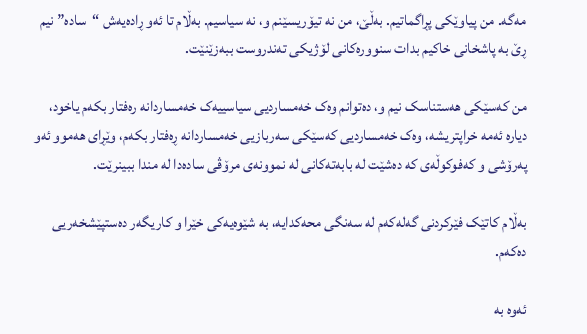مەگە. من پیاوێکی پڕاگماتیم. بەڵێ، من نە تیۆریسێنم و، نە سیاسیم. بەڵام تا ئەو ڕادەیەش “سادە” نیم ڕێ بە پاشخانی خاکیم بدات سنوورەکانی لۆژیکی تەندروست ببەزێنێت.

من کەسێکی هەستناسک نیم و، دەتوانم وەک خەمساردیی سیاسییەک خەمساردانە رەفتار بکەم یاخود، دیارە ئەمە خراپتریشە، وەک خەمساردیی کەسێکی سەربازیی خەمساردانە ڕەفتار بکەم، وێڕای هەموو ئەو پەرۆشی و کەفوکوڵەی کە دەشێت لە بابەتەکانی لە نموونەی مرۆڤی سادەدا لە مندا ببینرێت.

بەڵام کاتێک فێرکردنی گەلەکەم لە سەنگی محەکدایە، بە شێوەیەکی خێرا و کاریگەر دەستپێشخەریی دەکەم.

ئەوە بە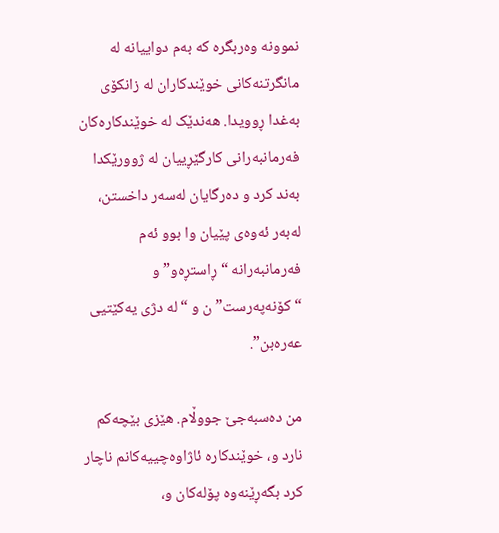نموونە وەربگرە کە بەم دواییانە لە مانگرتنەکانی خوێندکاران لە زانکۆی بەغدا ڕوویدا. هەندێک لە خوێندکارەکان فەرمانبەرانی کارگێڕییان لە ژوورێکدا بەند کرد و دەرگایان لەسەر داخستن، لەبەر ئەوەی پێیان وا بوو ئەم فەرمانبەرانە “ڕاستڕەو” و “کۆنەپەرست”ن و “لە دژی یەکێتیی عەرەبن”.

من دەسبەجێ جووڵام. هێزی بێچەکم نارد و، خوێندکارە ئاژاوەچییەکانم ناچار کرد بگەڕێنەوە پۆلەکان و،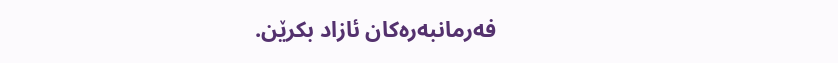فەرمانبەرەکان ئازاد بکرێن.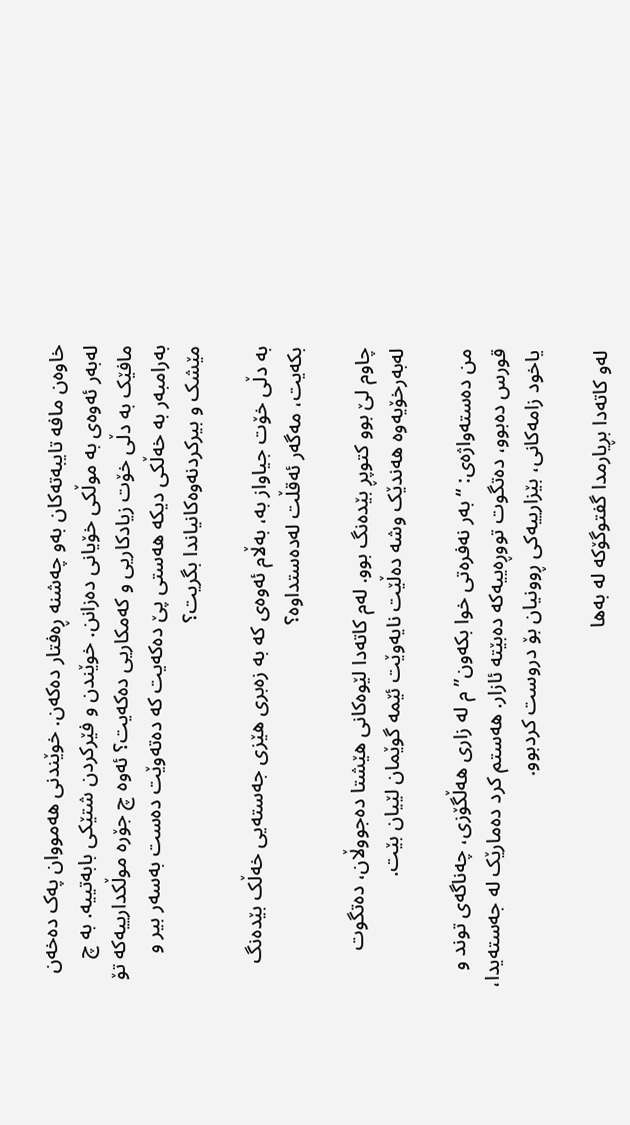خاوەن مافە تایبەتەکان بەو چەشنە ڕەفتار دەکەن. خوێندنی هەمووان پەک دەخەن لەبەر ئەوەی بە موڵکی خۆیانی دەزانن. خوێندن و فێرکردن شتێکی بابەتییە. بە چ مافێک بە دڵی خۆت زیادکاریی و کەمکاریی دەکەیت؟ ئەوە چ جۆرە موڵکدارییەکە تۆ بەرامبەر بە خەڵکی دیکە هەستی پێ دەکەیت کە دەتەوێت دەست بەسەر بیر و مێشک و بیرکردنەوەکانیاندا بگریت؟

بە دڵی خۆت جیاواز بە، بەڵام ئەوەی کە بە زەبری هێزی جەستەیی خەڵک بێدەنگ بکەیت، مەگەر ئەقڵت لەدەستداوە؟

چاوم لێ بوو کتوپڕ بێدەنگ بوو. لەم کاتەدا لێوەکانی هێشتا دەجووڵان، دەتگوت لەبەرخۆیەوە هەندێک وشە دەڵێت نایەوێت ئێمە گوێمان لێیان بێت.

من دەستەواژەی: “بەر نەفرەتی خوا بکەون”م لە زاری هەڵگۆزی، چەناگەی توند و قورس دەبوو، دەتگوت تووڕەییەکە دەبێتە ئازار. هەستم کرد دەمارێک لە جەستەیدا، یاخود زامەکانی، بێزارییەکی ڕوونیان بۆ دروست کردبوو.

لەو کاتەدا بڕیارمدا گفتوگۆکە لە بەها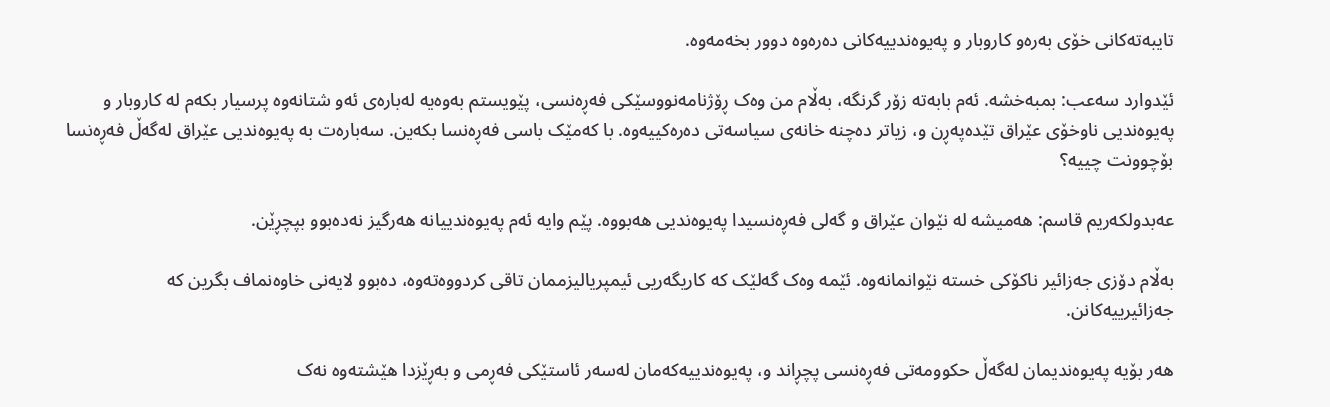تایبەتەکانی خۆی بەرەو کاروبار و پەیوەندییەکانی دەرەوە دوور بخەمەوە.

ئێدوارد سەعب: بمبەخشە. ئەم بابەتە زۆر گرنگە، بەڵام من وەک ڕۆژنامەنووسێکی فەڕەنسی، پێویستم بەوەیە لەبارەی ئەو شتانەوە پرسیار بکەم لە کاروبار و پەیوەندیی ناوخۆی عێراق تێدەپەڕن و، زیاتر دەچنە خانەی سیاسەتی دەرەکییەوە. با کەمێک باسی فەڕەنسا بکەین. سەبارەت بە پەیوەندیی عێراق لەگەڵ فەڕەنسا بۆچوونت چییە؟

عەبدولکەریم قاسم: هەمیشە لە نێوان عێراق و گەلی فەڕەنسیدا پەیوەندیی هەبووە. پێم وایە ئەم پەیوەندییانە هەرگیز نەدەبوو بپچڕێن.

بەڵام دۆزی جەزائیر ناکۆکی خستە نێوانمانەوە. ئێمە وەک گەلێک کە کاریگەریی ئیمپریالیزممان تاقی کردووەتەوە، دەبوو لایەنی خاوەنماف بگرین کە جەزائیرییەکانن.

هەر بۆیە پەیوەندیمان لەگەڵ حکوومەتی فەڕەنسی پچڕاند و، پەیوەندییەکەمان لەسەر ئاستێکی فەڕمی و بەڕێزدا هێشتەوە نەک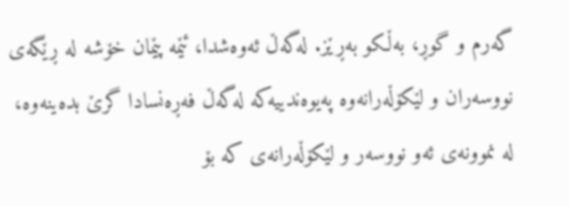گەرم و گوڕ، بەڵکو بەڕێز. لەگەڵ ئەوەشدا، ئێمە پێمان خۆشە لە ڕێگەی نووسەران و لێکۆڵەرانەوە پەیوەندییەکە لەگەڵ فەڕەنسادا گرێ بدەینەوە، لە نموونەی ئەو نووسەر و لێکۆڵەرانەی کە بۆ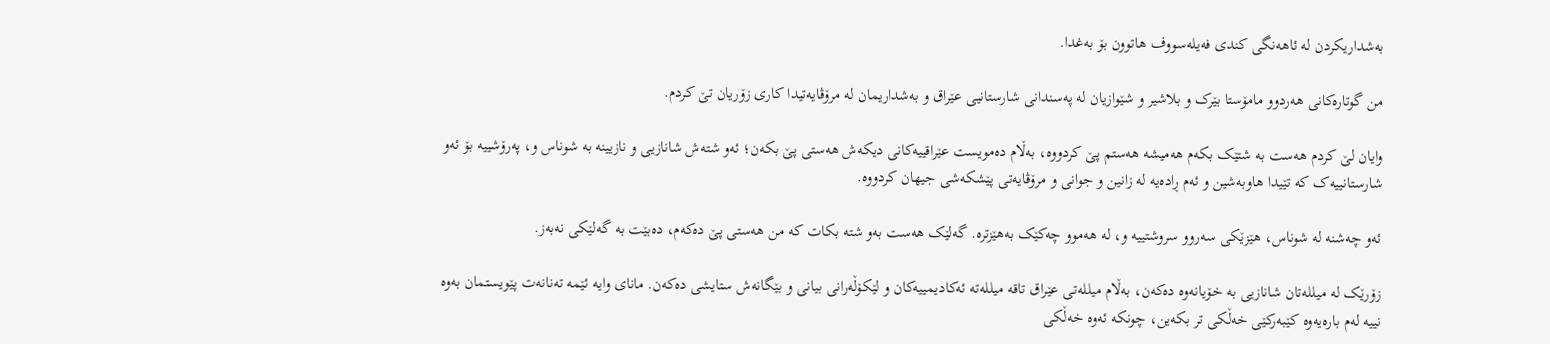بەشداریکردن لە ئاهەنگی کندی فەیلەسووف هاتوون بۆ بەغدا.

من گوتارەکانی هەردوو مامۆستا بێرک و بلاشیر و شێوازیان لە پەسندانی شارستانیی عێراق و بەشداریمان لە مرۆڤایەتیدا کاری زۆریان تێ کردم.

وایان لێ کردم هەست بە شتێک بکەم هەمیشە هەستم پێ کردووە، بەڵام دەمویست عێراقییەکانی دیکەش هەستی پێ بکەن؛ ئەو شتەش شانازیی و نازیینە بە شوناس و، پەرۆشییە بۆ ئەو شارستانییەک کە تێیدا هاوبەشین و ئەم ڕادەیە لە زانین و جوانی و مرۆڤایەتی پێشکەشی جیهان کردووە.

ئەو چەشنە لە شوناس، هێزێکی سەروو سروشتییە و، لە هەموو چەکێک بەهێزترە. گەلێک هەست بەو شتە بکات کە من هەستی پێ دەکەم، دەبێت بە گەلێکی نەبەز.

زۆرێک لە میللەتان شانازیی بە خۆیانەوە دەکەن، بەڵام میللەتی عێراق تاقە میللەتە ئەکادیمییەکان و لێکۆڵەرانی بیانی و بێگانەش ستایشی دەکەن. مانای وایە ئێمە تەنانەت پێویستمان بەوە نییە لەم بارەیەوە کێبەرکێی خەڵکی تر بکەین، چونکە ئەوە خەڵکی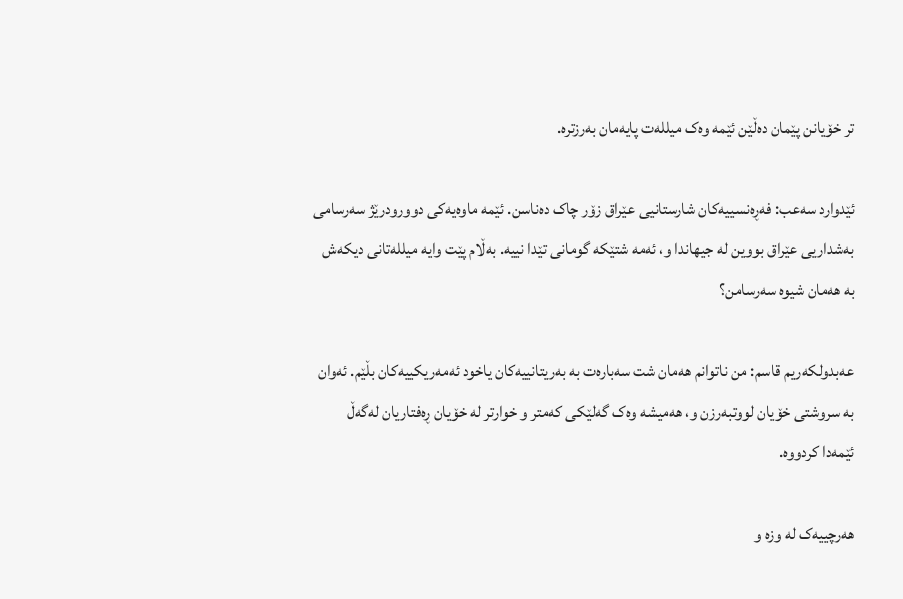تر خۆیانن پێمان دەڵێن ئێمە وەک میللەت پایەمان بەرزترە.

ئێدوارد سەعب: فەڕەنسییەکان شارستانیی عێراق زۆر چاک دەناسن. ئێمە ماوەیەکی دوورودرێژ سەرسامی بەشداریی عێراق بووین لە جیهاندا و، ئەمە شتێکە گومانی تێدا نییە. بەڵام پێت وایە میللەتانی دیکەش بە هەمان شیوە سەرسامن؟

عەبدولکەریم قاسم: من ناتوانم هەمان شت سەبارەت بە بەریتانییەکان یاخود ئەمەریکییەکان بڵێم. ئەوان بە سروشتی خۆیان لووتبەرزن و، هەمیشە وەک گەلێکی کەمتر و خوارتر لە خۆیان ڕەفتاریان لەگەڵ ئێمەدا کردووە.

هەرچییەک لە وزە و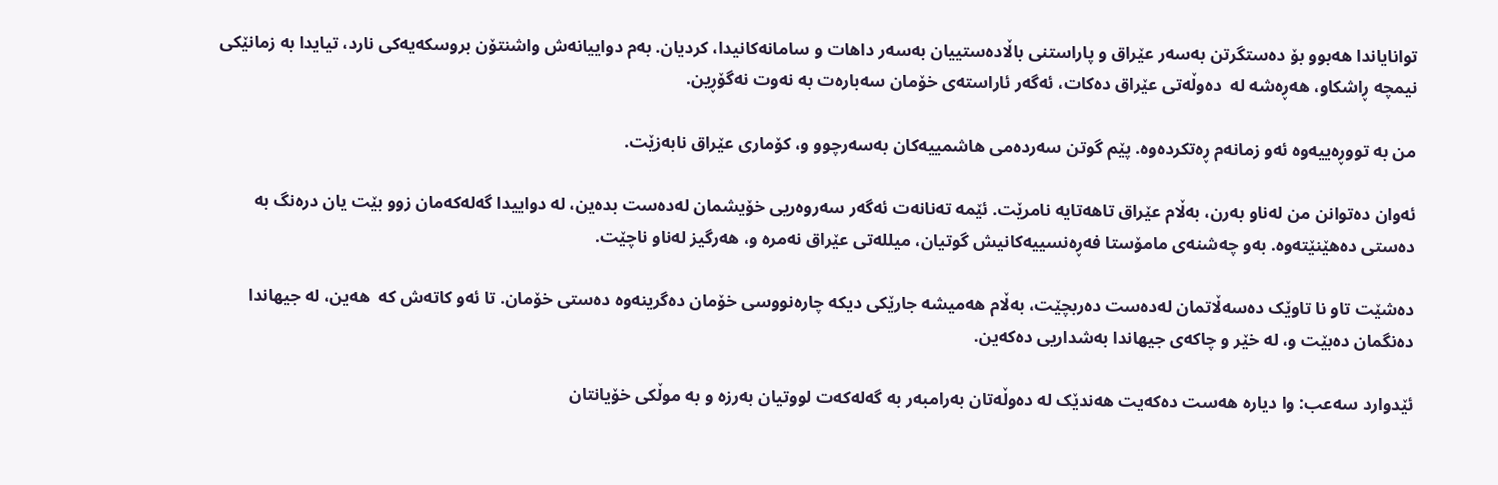توانایاندا هەبوو بۆ دەستگرتن بەسەر عێراق و پاراستنی باڵادەستییان بەسەر داهات و سامانەکانیدا، کردیان. بەم دواییانەش واشنتۆن بروسکەیەکی نارد، تیایدا بە زمانێکی نیمچە ڕاشکاو، هەڕەشە لە  دەوڵەتی عێراق دەکات، ئەگەر ئاراستەی خۆمان سەبارەت بە نەوت نەگۆڕین.

من بە تووڕەییەوە ئەو زمانەم ڕەتکردەوە. پێم گوتن سەردەمی هاشمییەکان بەسەرچوو و، کۆماری عێراق نابەزێت.

ئەوان دەتوانن من لەناو بەرن، بەڵام عێراق تاهەتایە نامرێت. ئێمە تەنانەت ئەگەر سەروەریی خۆیشمان لەدەست بدەین، لە دواییدا گەلەکەمان زوو بێت یان درەنگ بە دەستی دەهێنێتەوە. بەو چەشنەی مامۆستا فەڕەنسییەکانیش گوتیان، میللەتی عێراق نەمرە و، هەرگیز لەناو ناچێت.

دەشێت تاو نا تاوێک دەسەڵاتمان لەدەست دەربچێت، بەڵام هەمیشە جارێکی دیکە چارەنووسی خۆمان دەگرینەوە دەستی خۆمان. تا ئەو کاتەش کە  هەین، لە جیهاندا دەنگمان دەبێت و، لە خێر و چاکەی جیهاندا بەشداریی دەکەین.

ئێدوارد سەعب: وا دیارە هەست دەکەیت هەندێک لە دەوڵەتان بەرامبەر بە گەلەکەت لووتیان بەرزە و بە موڵکی خۆیانتان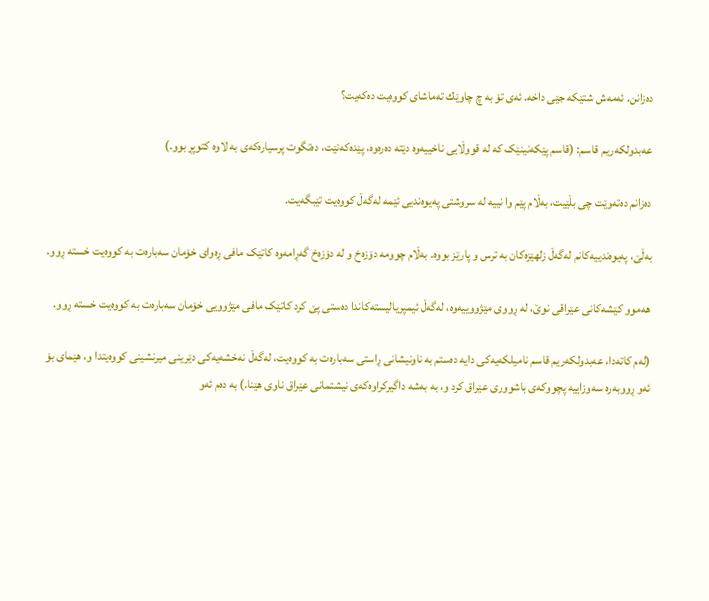دەزانن. ئەمەش شتێکە جێی داخە. ئەی تۆ بە چ چاوێك تەماشای کووەیت دەکەیت؟

عەبدولکەریم قاسم: (قاسم پێکەنینێک کە لە قووڵایی ناخییەوە دێتە دەرەوە، پێدەکەنێت، دەتگوت پرسیارەکەی بە لاوە کتوپڕ بوو.)

دەزانم دەتەوێت چی بڵێیت، بەڵام پێم وا نییە لە سروشتی پەیوەندیی ئێمە لەگەڵ کووەیت تێبگەیت.

بەڵێ، پەیوەندییەکانم لەگەڵ زلهێزەکان بە ترس و پارێز بووە. بەڵام چوومە دۆزەخ و لە دۆزەخ گەڕامەوە کاتێک مافی ڕەوای خۆمان سەبارەت بە کووەیت خستە ڕوو.

هەموو کێشەکانی عێراقی نوێ، لە ڕووی مێژووییەوە، لەگەڵ ئیمپریالیستەکاندا دەستی پێ کرد کاتێک مافی مێژوویی خۆمان سەبارەت بە کووەیت خستە ڕوو.

(لەم کاتەدا، عەبدولکەریم قاسم نامیلکەیەکی دایە دەستم بە ناونیشانی ڕاستی سەبارەت بە کووەیت، لەگەڵ نەخشەیەکی دێرینی میرنشینی کووەیتدا و، هێمای بۆ ئەو ڕووبەرە سەوزاییە پچووکەی باشووری عێراق کرد و، بە بەشە داگیرکراوەکەی نیشتمانی عێراق ناوی هێنا.) بە دەم ئەو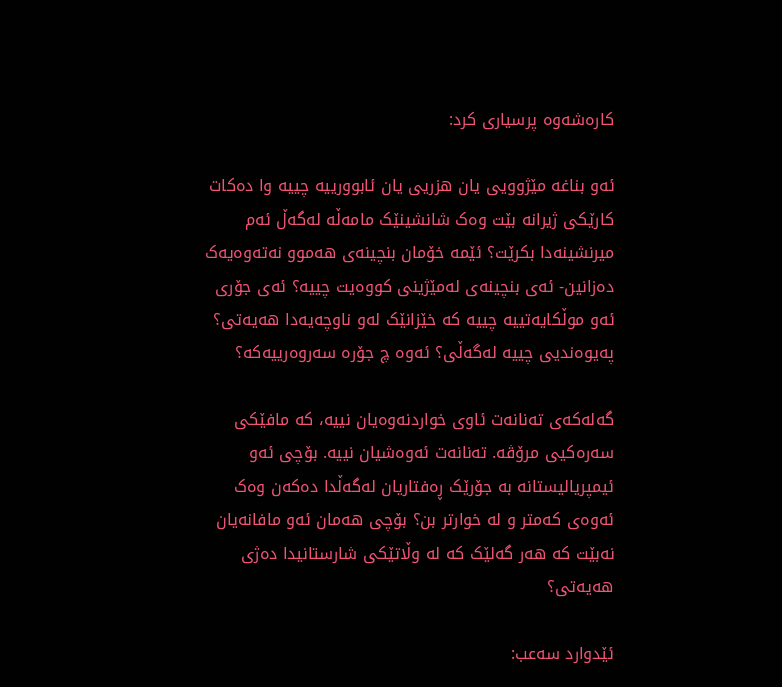کارەشەوە پرسیاری کرد:

ئەو بناغە مێژوویی یان هزریی یان ئابوورییە چییە وا دەکات کارێکی ژیرانە بێت وەک شانشینێک مامەڵە لەگەڵ ئەم میرنشینەدا بکرێت؟ ئێمە خۆمان بنچینەی هەموو نەتەوەیەک دەزانین- ئەی بنچینەی لەمێژینی کووەیت چییە؟ ئەی جۆری ئەو موڵکایەتییە چییە کە خێزانێک لەو ناوچەیەدا هەیەتی؟ پەیوەندیی چییە لەگەڵی؟ ئەوە چ جۆرە سەروەرییەکە؟

گەلەکەی تەنانەت ئاوی خواردنەوەیان نییە، کە مافێکی سەرەکیی مرۆڤە. تەنانەت ئەوەشیان نییە. بۆچی ئەو ئیمپریالیستانە بە جۆرێک ڕەفتاریان لەگەڵدا دەکەن وەک ئەوەی کەمتر و لە خوارتر بن؟ بۆچی هەمان ئەو مافانەیان نەبێت کە هەر گەلێک کە لە وڵاتێکی شارستانیدا دەژی هەیەتی؟

ئێدوارد سەعب: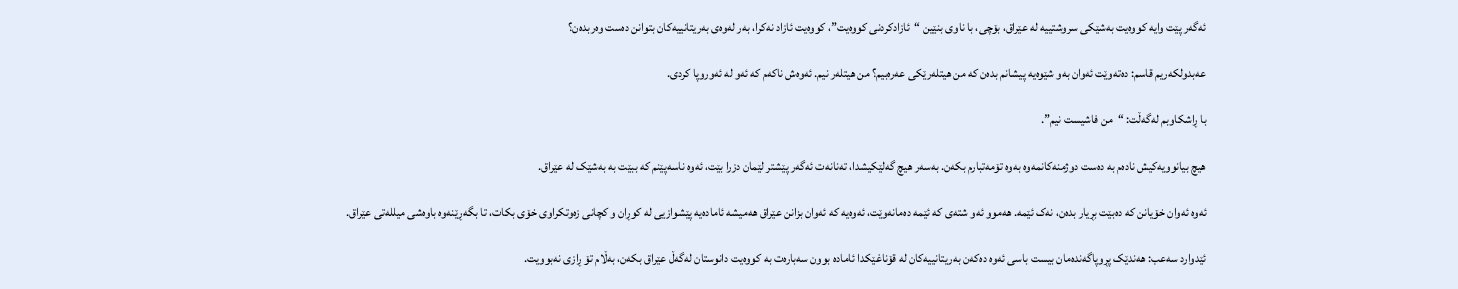ئەگەر پێت وایە کووەیت بەشێکی سروشتییە لە عێراق، بۆچی، با ناوی بنێین “ئازادکردنی کووەیت”، کووەیت ئازاد نەکرا، بەر لەوەی بەریتانییەکان بتوانن دەست وەربدەن؟

عەبدولکەریم قاسم: دەتەوێت ئەوان بەو شێوەیە پیشانم بدەن کە من هیتلەرێکی عەرەبیم؟ من هیتلەر نیم. ئەوەش ناکەم کە ئەو لە ئەوروپا کردی.

با ڕاشکاوبم لەگەڵت: “من فاشیست نیم”.

هیچ بیانوویەکیش نادەم بە دەست دوژمنەکانمەوە بەوە تۆمەتبارم بکەن. بەسەر هیچ گەلێکیشدا، تەنانەت ئەگەر پێشتر لێمان دزرا بێت، ئەوە ناسەپێنم کە ببێت بە بەشێک لە عێراق.

ئەوە ئەوان خۆیانن کە دەبێت بڕیار بدەن، نەک ئێمە. هەموو ئەو شتەی کە ئێمە دەمانەوێت، ئەوەیە کە ئەوان بزانن عێراق هەمیشە ئامادەیە پێشوازیی لە کوڕان و کچانی زەوتکراوی خۆی بکات، تا بگەڕێنەوە باوەشی میللەتی عێراق.

ئێدوارد سەعب: هەندێک پڕوپاگەندەمان بیست باسی ئەوە دەکەن بەریتانییەکان لە قۆناغێکدا ئامادە بوون سەبارەت بە کووەیت دانوستان لەگەڵ عێراق بکەن، بەڵام تۆ ڕازی نەبوویت.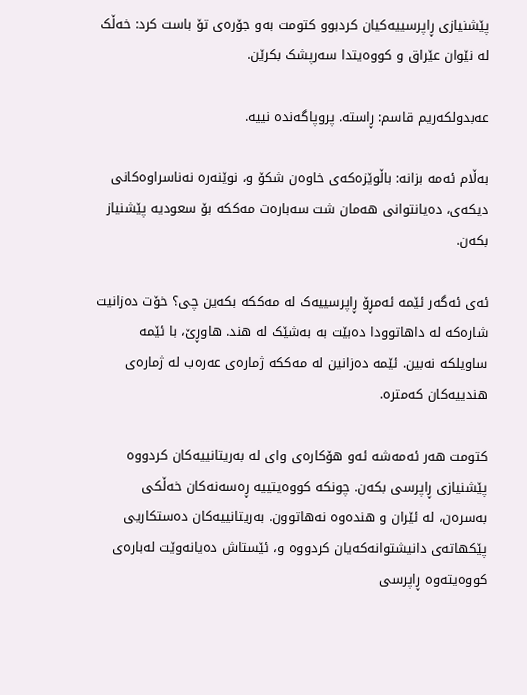پێشنیازی ڕاپرسییەکیان کردبوو کتومت بەو جۆرەی تۆ باست کرد: خەڵک لە نێوان عێراق و کووەیتدا سەرپشک بکرێن.

عەبدولکەریم قاسم: ڕاستە. پروپاگەندە نییە.

بەڵام ئەمە بزانە: باڵوێزەکەی خاوەن شکۆ و، نوێنەرە نەناسراوەکانی دیکەی، دەیانتوانی هەمان شت سەبارەت مەککە بۆ سعودیە پێشنیاز بکەن.

ئەی ئەگەر ئێمە ئەمڕۆ ڕاپرسییەک لە مەککە بکەین چی؟ خۆت دەزانیت شارەکە لە داهاتوودا دەبێت بە بەشێک لە هند. هاوڕێ، با ئێمە ساویلکە نەبین. ئێمە دەزانین لە مەککە ژمارەی عەرەب لە ژمارەی هندییەکان کەمترە.

کتومت هەر ئەمەشە ئەو هۆکارەی وای لە بەریتانییەکان کردووە پێشنیازی ڕاپرسی بکەن. چونکە کووەیتییە ڕەسەنەکان خەڵکی بەسرەن، لە ئێران و هندەوە نەهاتوون. بەریتانییەکان دەستکاریی پێکهاتەی دانیشتوانەکەیان کردووە و، ئێستاش دەیانەوێت لەبارەی کووەیتەوە ڕاپرسی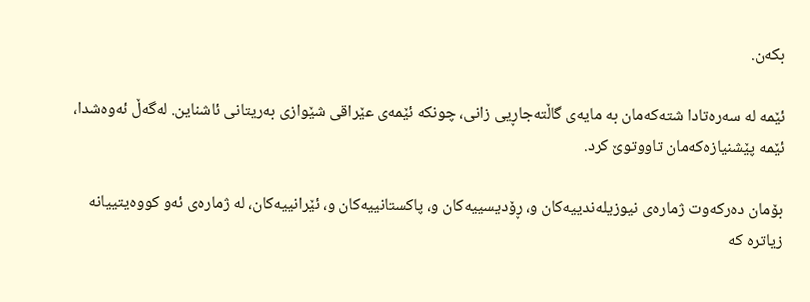بکەن.

ئێمە لە سەرەتادا شتەکەمان بە مایەی گاڵتەجاڕیی زانی، چونکە ئێمەی عێراقی شێوازی بەریتانی ئاشناین. لەگەڵ ئەوەشدا، ئێمە پێشنیازەکەمان تاووتوێ کرد.

بۆمان دەرکەوت ژمارەی نیوزیلەندییەکان و، ڕۆدیسییەکان و، پاکستانییەکان و، ئێرانییەکان، لە ژمارەی ئەو کووەیتییانە زیاترە کە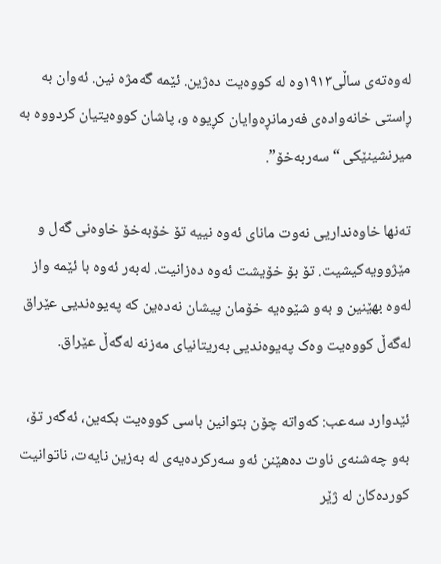لەوەتەی ساڵی١٩١٣وە لە کووەیت دەژین. ئێمە گەمژە نین. ئەوان بە ڕاستی خانەوادەی فەرمانڕەوایان کڕیوە و، پاشان کووەیتیان کردووە بە میرنشینێکی “سەربەخۆ”.

تەنها خاوەنداریی نەوت مانای ئەوە نییە تۆ خۆبەخۆ خاوەنی گەل و مێژوویەکیشیت. تۆ بۆ خۆیشت ئەوە دەزانیت. لەبەر ئەوە با ئێمە واز لەوە بهێنین و بەو شێوەیە خۆمان پیشان نەدەین کە پەیوەندیی عێراق لەگەڵ کووەیت وەک پەیوەندیی بەریتانیای مەزنە لەگەڵ عێراق.

ئێدوارد سەعب: کەواتە چۆن بتوانین باسی کووەیت بکەین، ئەگەر تۆ، بەو چەشنەی ناوت دەهێنن ئەو سەرکردەیەی لە بەزین نایەت، ناتوانیت کوردەکان لە ژێر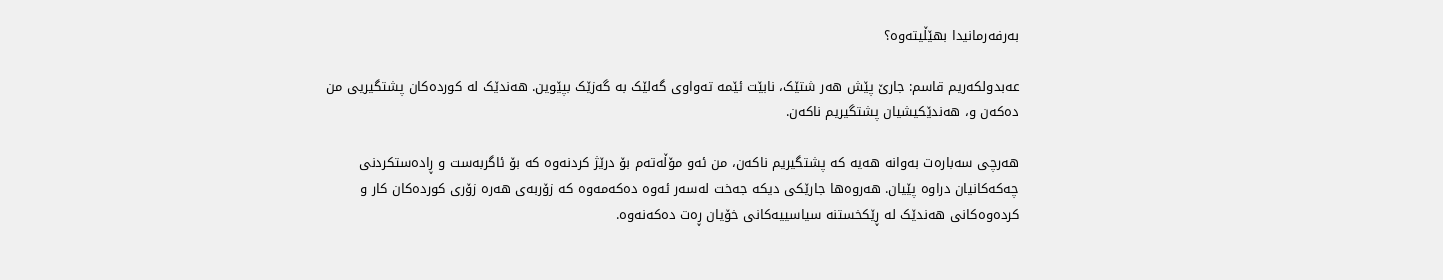بەرفەرمانیدا بهێڵیتەوە؟

عەبدولکەریم قاسم: جارێ پێش هەر شتێک، نابێت ئێمە تەواوی گەلێک بە گەزێک بپێوین. هەندێک لە کوردەکان پشتگیریی من دەکەن و، هەندێکیشیان پشتگیریم ناکەن.

هەرچی سەبارەت بەوانە هەیە کە پشتگیریم ناکەن، من ئەو مۆڵەتەم بۆ درێژ کردنەوە کە بۆ ئاگربەست و ڕادەستکردنی چەکەکانیان دراوە پێیان. هەروەها جارێکی دیکە جەخت لەسەر ئەوە دەکەمەوە کە زۆربەی هەرە زۆری کوردەکان کار و کردەوەکانی هەندێک لە ڕێکخستنە سیاسییەکانی خۆیان ڕەت دەکەنەوە.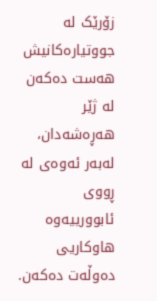زۆرێک لە جووتیارەکانیش هەست دەکەن لە ژێر هەڕەشەدان، لەبەر ئەوەی لە ڕووی ئابوورییەوە هاوکاریی دەوڵەت دەکەن.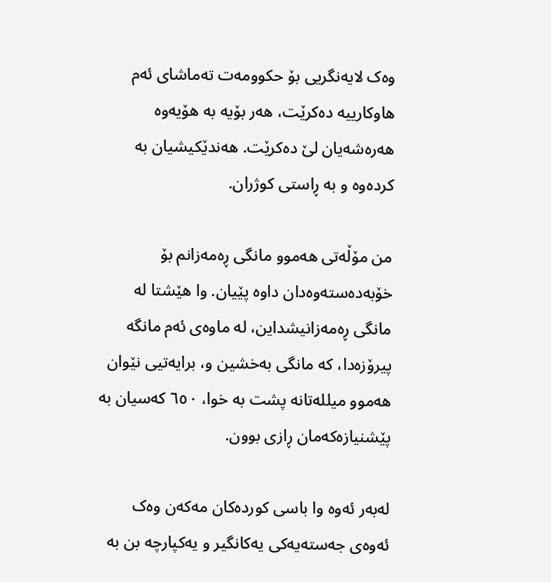وەک لایەنگریی بۆ حکوومەت تەماشای ئەم هاوکارییە دەکرێت، هەر بۆیە بە هۆیەوە هەرەشەیان لێ دەکرێت. هەندێکیشیان بە کردەوە و بە ڕاستی کوژران.

من مۆڵەتی هەموو مانگی ڕەمەزانم بۆ خۆبەدەستەوەدان داوە پێیان. وا هێشتا لە مانگی ڕەمەزانیشداین، لە ماوەی ئەم مانگە پیرۆزەدا، کە مانگی بەخشین و، برایەتیی نێوان هەموو میللەتانە پشت بە خوا، ٦٥٠ کەسیان بە پێشنیازەکەمان ڕازی بوون.

لەبەر ئەوە وا باسی کوردەکان مەکەن وەک ئەوەی جەستەیەکی یەکانگیر و یەکپارچە بن بە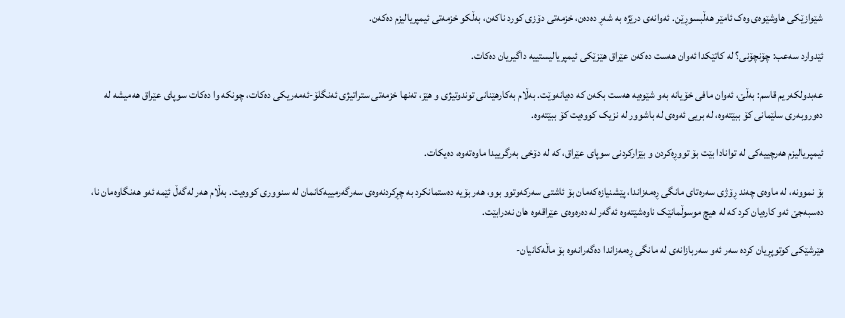شێوازێکی هاوشێوەی وەک ئامێر هەڵبسوڕێن. ئەوانەی درێژە بە شەڕ دەدەن، خزمەتی دۆزی کورد ناکەن، بەڵکو خزمەتی ئیمپریالیزم دەکەن.

ئێدوارد سەعب: چۆنچۆنی؟ لە کاتێکدا ئەوان هەست دەکەن عێراق هێزێکی ئیمپریالیستییە داگیریان دەکات.

عەبدولکەریم قاسم: بەڵێ، ئەوان مافی خۆیانە بەو شێوەیە هەست بکەن کە دەیانەوێت. بەڵام بەکارهێنانی توندوتیژی و هێز، تەنها خزمەتی ستراتیژی ئەنگلۆ-ئەمەریکی دەکات، چونکە وا دەکات سوپای عێراق هەمیشە لە دەوروبەری سلێمانی کۆ ببێتەوە، لە بریی ئەوەی لە باشوور لە نزیک کووەیت کۆ ببێتەوە.

ئیمپریالیزم هەرچییەکی لە توانادا بێت بۆ تووڕەکردن و بێزارکردنی سوپای عێراق، کە لە دۆخی بەرگرییدا ماوەتەوە، دەیکات.

بۆ نموونە، لە ماوەی چەند ڕۆژی سەرەتای مانگی ڕەمەزاندا، پێشنیازەکەمان بۆ ئاشتی سەرکەوتوو بوو، هەر بۆیە دەستمانکرد بە چڕکردنەوەی سەرگەرمییەکانمان لە سنووری کووەیت. بەڵام هەر لەگەڵ ئێمە ئەو هەنگاوەمان نا، دەسبەجێ ئەو کارەیان کرد کە لە هیچ موسوڵمانێک ناوەشێتەوە ئەگەر لە دەرەوەی عێراقەوە هان نەدرابێت.

هێرشێکی کوتوپڕیان کردە سەر ئەو سەربازانەی لە مانگی ڕەمەزاندا دەگەرانەوە بۆ ماڵەکانیان-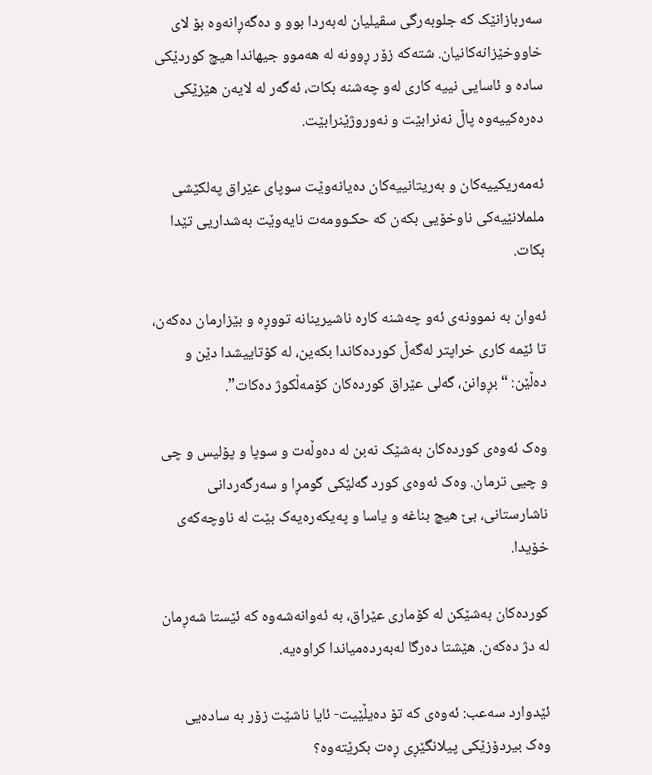سەربازانێک کە جلوبەرگی سڤیلیان لەبەردا بوو و دەگەڕانەوە بۆ لای خاووخێزانەکانیان. شتەکە زۆر ڕوونە لە هەموو جیهاندا هیچ کوردێکی سادە و ئاسایی نییە کاری لەو چەشنە بکات، ئەگەر لە لایەن هێزێکی دەرەکییەوە پاڵ نەنرابێت و نەوروژێنرابێت.

ئەمەریکییەکان و بەریتانییەکان دەیانەوێت سوپای عێراق پەلکێشی ململانێیەکی ناوخۆیی بکەن کە حکـوومەت نایەوێت بەشداریی تێدا بکات.

ئەوان بە نموونەی ئەو چەشنە کارە ناشیرینانە تووڕە و بێزارمان دەکەن، تا ئێمە کاری خراپتر لەگەڵ کوردەکاندا بکەین، لە کۆتاییشدا دێن و دەڵێن: “بڕوانن، گەلی عێراق کوردەکان کۆمەڵکوژ دەکات”.

وەک ئەوەی کوردەکان بەشێک نەبن لە دەوڵەت و سوپا و پۆلیس و چی و چیی ترمان. وەک ئەوەی کورد گەلێکی گومڕا و سەرگەردانی ناشارستانی، بێ هیچ بناغە و یاسا و پەیکەرەیەک بێت لە ناوچەکەی خۆیدا.

کوردەکان بەشێکن لە کۆماری عێراق، بە ئەوانەشەوە کە ئێستا شەڕمان لە دژ دەکەن. هێشتا دەرگا لەبەردەمیاندا کراوەیە.

ئێدوارد سەعب: ئەوەی کە تۆ دەیڵێیت- ئایا ناشێت زۆر بە سادەیی وەک بیردۆزێکی پیلانگێڕی ڕەت بکرێتەوە؟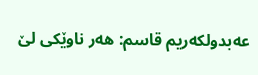عەبدولکەریم قاسم: هەر ناوێکی لێ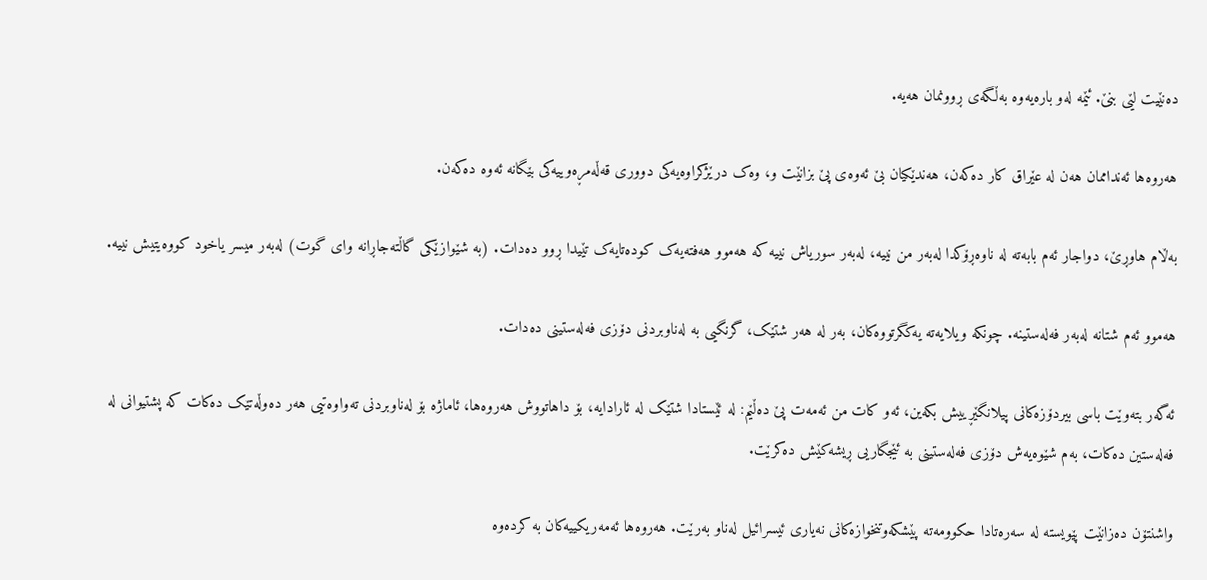دەنێیت لێی بنێ. ئێمە لەو بارەیەوە بەڵگەی ڕوونمان هەیە.

هەروەها ئەنداممان هەن لە عێراق کار دەکەن، هەندێکیان بێ ئەوەی پێ بزانێت و، وەک درێژکراوەیەکی دووری قەڵەمڕەوییەکی بێگانە ئەوە دەکەن.

بەڵام هاوڕێ، دواجار ئەم بابەتە لە ناوەڕۆکدا لەبەر من نییە، لەبەر سوریاش نییە کە هەموو هەفتەیەک کودەتایەک تێیدا ڕوو دەدات. (بە شێوازێکی گاڵتەجاڕانە وای گوت) لەبەر میسر یاخود کووەیتیش نییە.

هەموو ئەم شتانە لەبەر فەلەستینە. چونکە ویلایەتە یەکگرتووەکان، بەر لە هەر شتێک، گرنگیی بە لەناوبردنی دۆزی فەلەستینی دەدات.

ئەگەر بتەوێت باسی بیردۆزەکانی پیلانگێڕییش بکەین، ئەو کات من ئەمەت پێ دەڵێم: لە ئێستادا شتێک لە ئارادایە، بۆ داهاتووش هەروەها، ئاماژە بۆ لەناوبردنی تەواوەتیی هەر دەوڵەتێک دەکات کە پشتیوانی لە فەلەستین دەکات، بەم شێوەیەش دۆزی فەلەستینی بە ئێجگاریی ڕیشەکێش دەکرێت.

واشنتۆن دەزانێت پێویستە لە سەرەتادا حکوومەتە پێشکەوتنخوازەکانی نەیاری ئیسرائیل لەناو بەرێت. هەروەها ئەمەریکییەکان بە کردەوە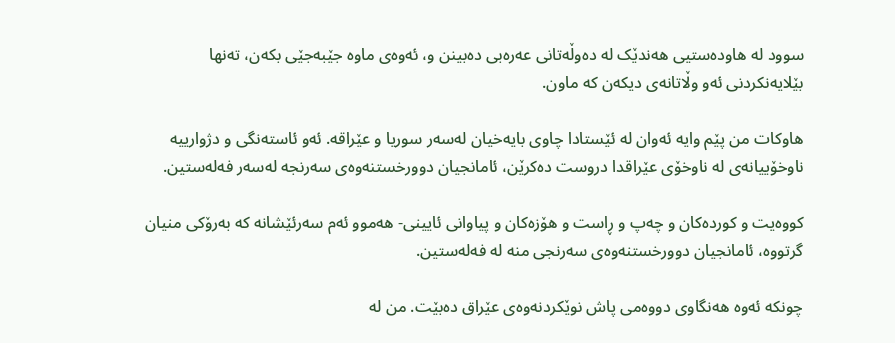سوود لە هاودەستیی هەندێک لە دەوڵەتانی عەرەبی دەبینن و، ئەوەی ماوە جێبەجێی بکەن، تەنها بێلایەنکردنی ئەو وڵاتانەی دیکەن کە ماون.

هاوکات من پێم وایە ئەوان لە ئێستادا چاوی بایەخیان لەسەر سوریا و عێراقە. ئەو ئاستەنگی و دژوارییە ناوخۆییانەی لە ناوخۆی عێراقدا دروست دەکرێن، ئامانجیان دوورخستنەوەی سەرنجە لەسەر فەلەستین.

کووەیت و کوردەکان و چەپ و ڕاست و هۆزەکان و پیاوانی ئایینی- هەموو ئەم سەرئێشانە کە بەرۆکی منیان گرتووە، ئامانجیان دوورخستنەوەی سەرنجی منە لە فەلەستین.

چونکە ئەوە هەنگاوی دووەمی پاش نوێکردنەوەی عێراق دەبێت. من لە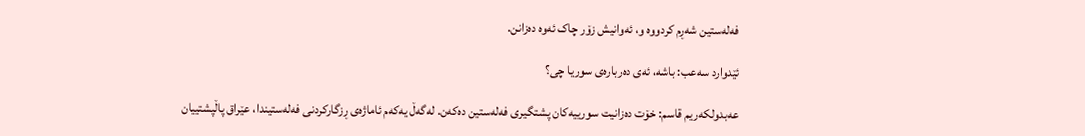فەلەستین شەڕم کردووە و، ئەوانیش زۆر چاک ئەوە دەزانن.

ئێدوارد سەعب: باشە، ئەی دەربارەی سوریا چی؟

عەبدولکەریم قاسم: خۆت دەزانیت سورییەکان پشتگیری فەلەستین دەکەن. لەگەڵ یەکەم ئاماژەی ڕزگارکردنی فەلەستیندا، عێراق پاڵپشتییان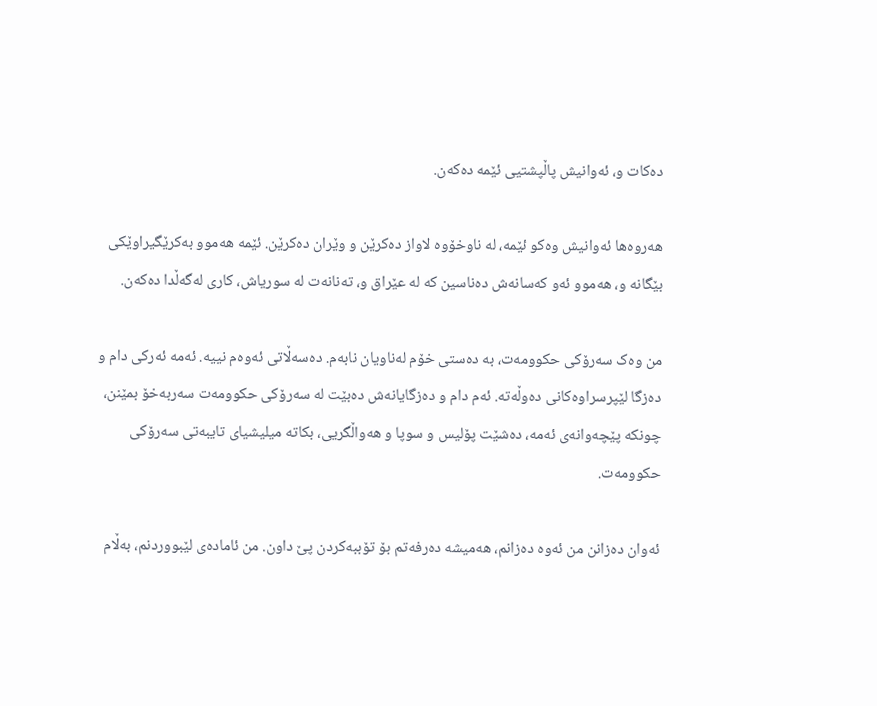دەکات و، ئەوانیش پاڵپشتیی ئێمە دەکەن.

هەروەها ئەوانیش وەکو ئێمە، لە ناوخۆوە لاواز دەکرێن و وێران دەکرێن. ئێمە هەموو بەکرێگیراوێکی بێگانە و، هەموو ئەو کەسانەش دەناسین کە لە عێراق و، تەنانەت لە سوریاش، کاری لەگەڵدا دەکەن.

من وەک سەرۆکی حکوومەت، بە دەستی خۆم لەناویان نابەم. دەسەڵاتی ئەوەم نییە. ئەمە ئەرکی دام و دەزگا لێپرسراوەکانی دەوڵەتە. ئەم دام و دەزگایانەش دەبێت لە سەرۆکی حکوومەت سەربەخۆ بمێنن، چونکە پێچەوانەی ئەمە، دەشێت پۆلیس و سوپا و هەواڵگریی، بکاتە میلیشیای تایبەتی سەرۆکی حکوومەت.

ئەوان دەزانن من ئەوە دەزانم، هەمیشە دەرفەتم بۆ تۆببەکردن پێ داون. من ئامادەی لێبووردنم، بەڵام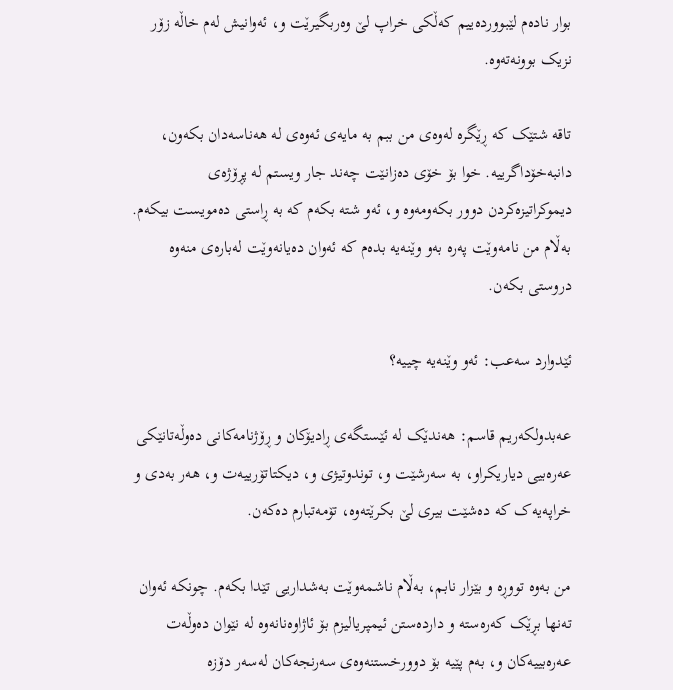بوار نادەم لێبووردەییم کەڵکی خراپ لێ وەربگیرێت و، ئەوانیش لەم خاڵە زۆر نزیک بوونەتەوە.

تاقە شتێک کە ڕێگرە لەوەی من ببم بە مایەی ئەوەی لە هەناسەدان بکەون، دانبەخۆداگرییە. خوا بۆ خۆی دەزانێت چەند جار ویستم لە پڕۆژەی دیموکراتیزەکردن دوور بکەومەوە و، ئەو شتە بکەم کە بە ڕاستی دەمویست بیکەم. بەڵام من نامەوێت پەرە بەو وێنەیە بدەم کە ئەوان دەیانەوێت لەبارەی منەوە دروستی بکەن.

ئێدوارد سەعب: ئەو وێنەیە چییە؟

عەبدولکەریم قاسم: هەندێک لە ئێستگەی ڕادیۆکان و ڕۆژنامەکانی دەوڵەتانێکی عەرەبیی دیاریکراو، بە سەرشێت و، توندوتیژی و، دیکتاتۆرییەت و، هەر بەدی و خراپەیەک کە دەشێت بیری لێ بکرێتەوە، تۆمەتبارم دەکەن.

من بەوە تووڕە و بێزار نابم، بەڵام ناشمەوێت بەشداریی تێدا بکەم. چونکە ئەوان تەنها بڕێک کەرەستە و داردەستن ئیمپریالیزم بۆ ئاژاوەنانەوە لە نێوان دەوڵەت عەرەبییەکان و، بەم پێیە بۆ دوورخستنەوەی سەرنجەکان لەسەر دۆزە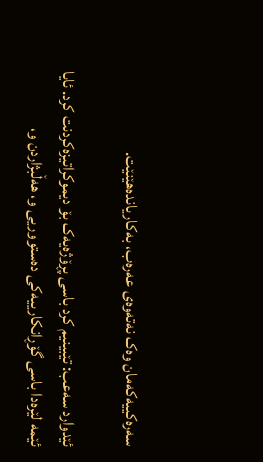سەرەکییەکەمان وەک نەتەوەی عەرەب، بەکاریاندەهێنێت.

ئێدوارد سەعب: تێبینیم کرد باسی پڕۆژەیەک بۆ دیموکراتیزەکردنت کرد. ئایا ئێمە لێرەدا باسی گۆڕانکارییەکی دەستووریی و، هەڵبژاردن و،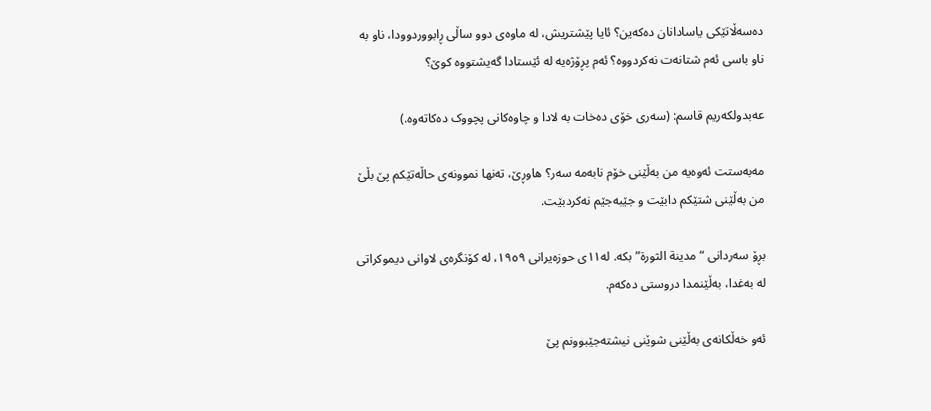دەسەڵاتێکی یاسادانان دەکەین؟ ئایا پێشتریش، لە ماوەی دوو ساڵی ڕابووردوودا، ناو بە ناو باسی ئەم شتانەت نەکردووە؟ ئەم پڕۆژەیە لە ئێستادا گەیشتووە کوێ؟

عەبدولکەریم قاسم: (سەری خۆی دەخات بە لادا و چاوەکانی پچووک دەکاتەوە.)

مەبەستت ئەوەیە من بەڵێنی خۆم نابەمە سەر؟ هاوڕێ، تەنها نموونەی حاڵەتێکم پێ بڵێ من بەڵێنی شتێکم دابێت و جێبەجێم نەکردبێت.

بڕۆ سەردانی “مدينة الثورة” بکە. لە١١ی حوزەيرانی ١٩٥٩، لە کۆنگرەی لاوانی دیموکراتی لە بەغدا، بەڵێنمدا دروستی دەکەم.

ئەو خەڵکانەی بەڵێنی شوێنی نیشتەجێبوونم پێ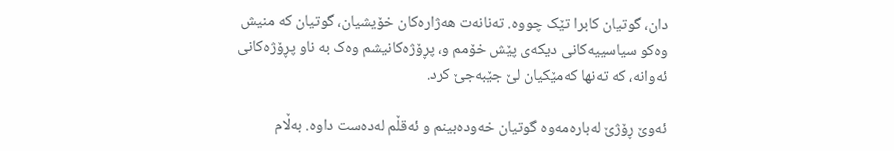دان، گوتیان کابرا تێک چووە. تەنانەت هەژارەکان خۆیشیان، گوتیان کە منیش وەکو سیاسییەکانی دیکەی پێش خۆمم و، پڕۆژەکانیشم وەک بە ناو پڕۆژەکانی ئەوانە، کە تەنها کەمێکیان لێ جێبەجێ کرد.

ئەوێ ڕۆژێ لەبارەمەوە گوتیان خەودەبینم و ئەقڵم لەدەست داوە. بەڵام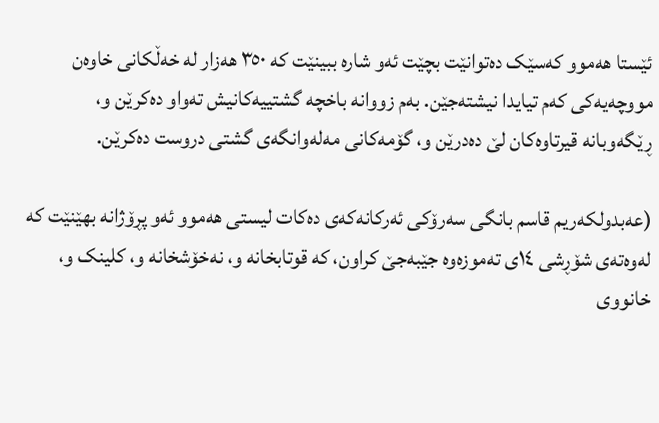ئێستا هەموو کەسێک دەتوانێت بچێت ئەو شارە ببینێت کە ٣٥٠ هەزار لە خەڵکانی خاوەن مووچەیەکی کەم تیایدا نیشتەجێن. بەم زووانە باخچە گشتییەکانیش تەواو دەکرێن و، ڕێگەوبانە قیرتاوەکان لێ دەدرێن و، گۆمەکانی مەلەوانگەی گشتی دروست دەکرێن.

(عەبدولکەریم قاسم بانگی سەرۆکی ئەرکانەکەی دەکات لیستی هەموو ئەو پڕۆژانە بهێنێت کە لەوەتەی شۆڕشی ١٤ی تەموزەوە جێبەجێ کراون، کە قوتابخانە و، نەخۆشخانە و، کلینک و، خانووی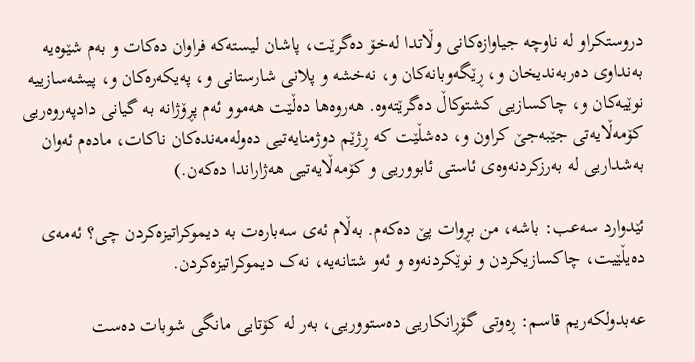دروستکراو لە ناوچە جیاوازەکانی وڵاتدا لەخۆ دەگرێت، پاشان لیستەکە فراوان دەکات و بەم شێوەیە بەنداوی دەربەندیخان و، ڕێگەوبانەکان و، نەخشە و پلانی شارستانی و، پەیکەرەکان و، پیشەسازییە نوێیەکان و، چاکسازیی کشتوکاڵ دەگرێتەوە. هەروەها دەڵێت هەموو ئەم پڕۆژانە بە گیانی دادپەروەریی کۆمەڵایەتی جێبەجێ کراون و، دەشڵێت کە ڕژێم دوژمنایەتیی دەولەمەندەکان ناکات، مادەم ئەوان بەشداریی لە بەرزکردنەوەی ئاستی ئابووریی و کۆمەڵایەتیی هەژاراندا دەکەن.)

ئێدوارد سەعب: باشە، من بڕوات پێ دەکەم. بەڵام ئەی سەبارەت بە دیموکراتیزەکردن چی؟ ئەمەی دەیڵێیت، چاکسازیکردن و نوێکردنەوە و ئەو شتانەیە، نەک دیموکراتیزەکردن.

عەبدولکەریم قاسم: ڕەوتی گۆڕانکاریی دەستووریی، بەر لە کۆتایی مانگی شوبات دەست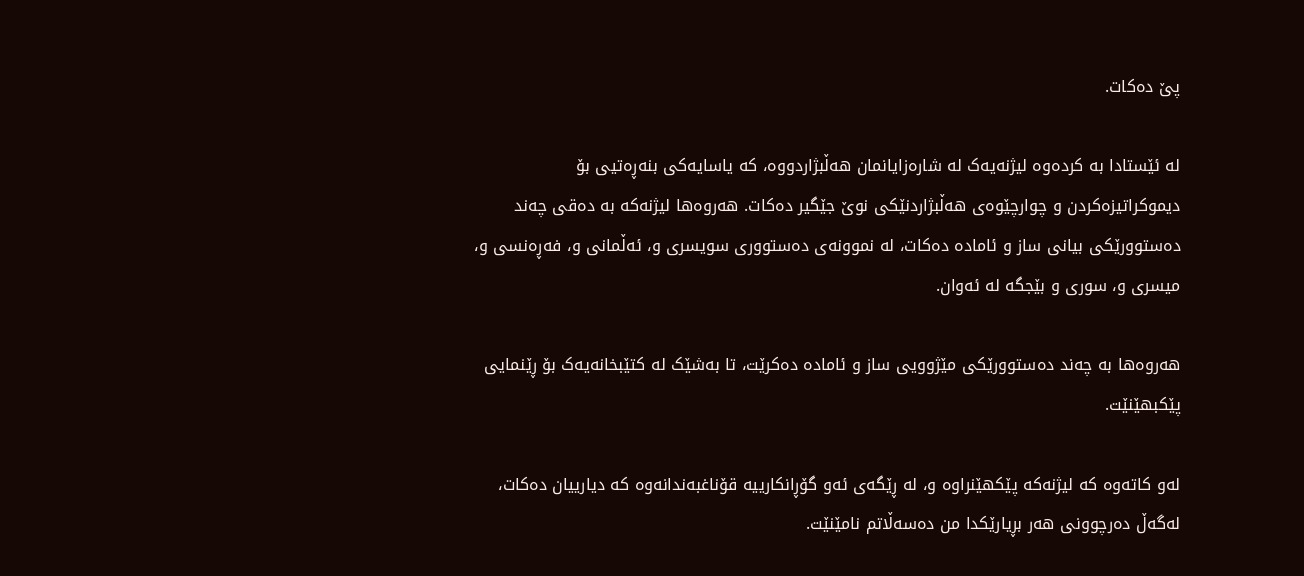پێ دەکات.

لە ئێستادا بە کردەوە لیژنەیەک لە شارەزایانمان هەڵبژاردووە، کە یاسایەکی بنەڕەتیی بۆ دیموکراتیزەکردن و چوارچێوەی هەڵبژاردنێکی نوێ جێگیر دەکات. هەروەها لیژنەکە بە دەقی چەند دەستوورێکی بیانی ساز و ئامادە دەکات، لە نموونەی دەستووری سویسری و، ئەڵمانی و، فەڕەنسی و، میسری و، سوری و بێجگە لە ئەوان.

هەروەها بە چەند دەستوورێکی مێژوویی ساز و ئامادە دەکرێت، تا بەشێک لە کتێبخانەیەک بۆ ڕێنمایی پێکبهێنێت.

لەو کاتەوە کە لیژنەکە پێکهێنراوە و، لە ڕێگەی ئەو گۆڕانکارییە قۆناغبەندانەوە کە دیارییان دەکات، لەگەڵ دەرچوونی هەر بڕیارێکدا من دەسەڵاتم نامێنێت.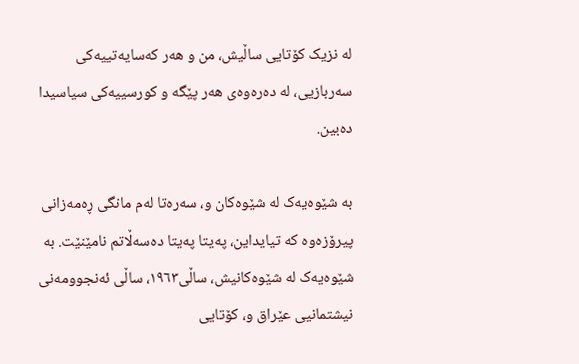لە نزیک کۆتایی ساڵیش، من و هەر کەسایەتییەکی سەربازیی، لە دەرەوەی هەر پێگە و کورسییەکی سیاسیدا دەبین.

بە شێوەیەک لە شێوەکان و، سەرەتا لەم مانگی ڕەمەزانی پیرۆزەوە کە تیایداین، پەیتا پەیتا دەسەڵاتم نامێنێت. بە شێوەیەک لە شێوەکانیش، ساڵی١٩٦٣، ساڵی ئەنجوومەنی نیشتمانیی عێراق و، کۆتایی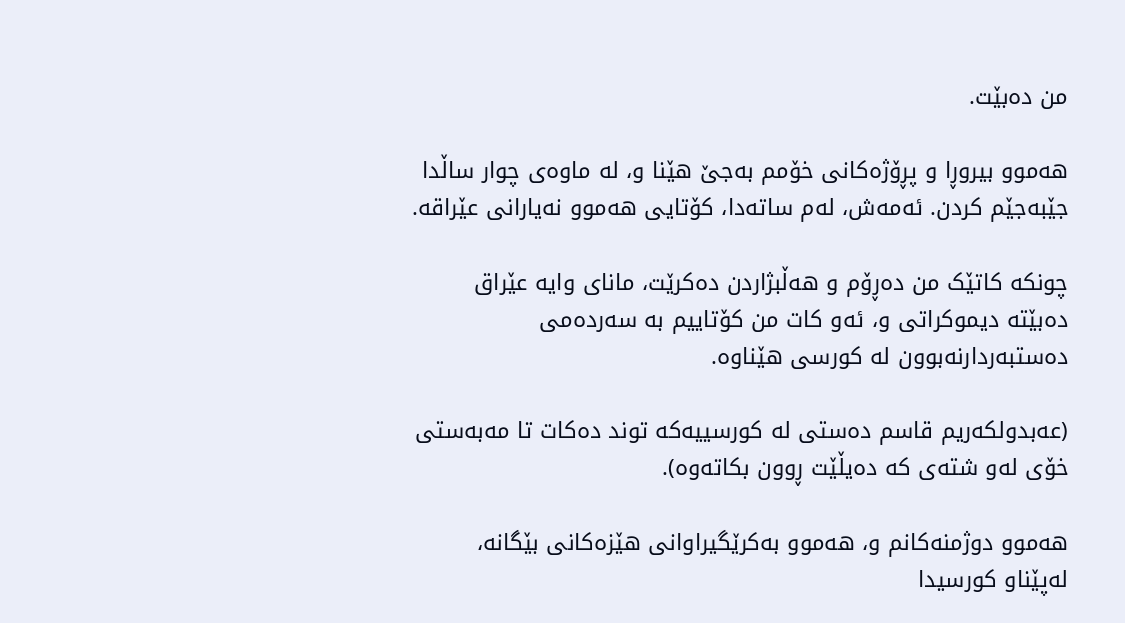من دەبێت.

هەموو بیروڕا و پڕۆژەکانی خۆمم بەجێ هێنا و، لە ماوەی چوار ساڵدا جێبەجێم کردن. ئەمەش، لەم ساتەدا، کۆتایی هەموو نەیارانی عێراقە.

چونکە کاتێک من دەڕۆم و هەڵبژاردن دەکرێت، مانای وایە عێراق دەبێتە دیموکراتی و، ئەو کات من کۆتاییم بە سەردەمی دەستبەردارنەبوون لە کورسی هێناوە.

(عەبدولکەریم قاسم دەستی لە کورسییەکە توند دەکات تا مەبەستی خۆی لەو شتەی کە دەیڵێت ڕوون بکاتەوە).

هەموو دوژمنەکانم و، هەموو بەکرێگیراوانی هێزەکانی بێگانە، لەپێناو کورسیدا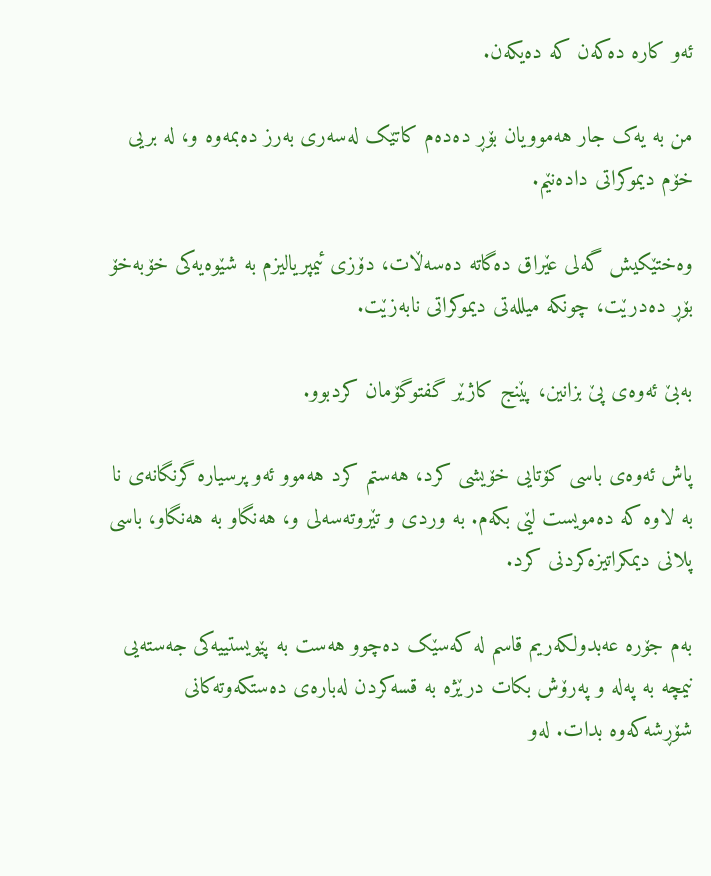ئەو کارە دەکەن کە دەیکەن.

من بە یەک جار هەموویان بۆڕ دەدەم کاتێک لەسەری بەرز دەبمەوە و، لە بریی خۆم دیموکراتی دادەنێم.

وەختێکیش گەلی عێراق دەگاتە دەسەڵات، دۆزی ئیمپریالیزم بە شێوەیەکی خۆبەخۆ بۆڕ دەدرێت، چونکە میللەتی دیموکراتی نابەزێت.

بەبێ ئەوەی پێ بزانین، پێنج کاژێر گفتوگۆمان کردبوو.

پاش ئەوەی باسی کۆتایی خۆیشی کرد، هەستم کرد هەموو ئەو پرسیارە گرنگانەی نا بە لاوە کە دەمویست لێی بکەم. بە وردی و تێروتەسەلی و، هەنگاو بە هەنگاو، باسی پلانی دیمکراتیزەکردنی کرد.

بەم جۆرە عەبدولکەریم قاسم لە کەسێک دەچوو هەست بە پێویستییەکی جەستەیی نیمچە بە پەلە و پەرۆش بکات درێژە بە قسەکردن لەبارەی دەستکەوتەکانی شۆڕشەکەوە بدات. لەو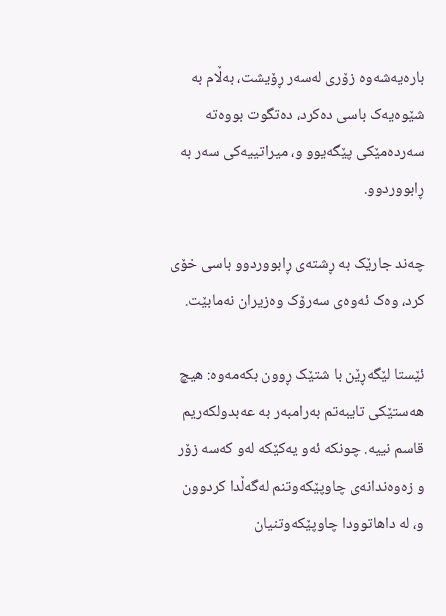بارەیەشەوە زۆری لەسەر ڕۆیشت، بەڵام بە شێوەیەک باسی دەکرد، دەتگوت بووەتە سەردەمێکی پێگەیوو و، میراتییەکی سەر بە ڕابووردوو.

چەند جارێک بە ڕشتەی ڕابووردوو باسی خۆی کرد، وەک ئەوەی سەرۆک وەزیران نەمابێت.

ئێستا لێگەڕێن با شتێک ڕوون بکەمەوە: هیچ هەستێکی تایبەتم بەرامبەر بە عەبدولکەریم قاسم نییە. چونکە ئەو یەکێکە لەو کەسە زۆر و زەوەندانەی چاوپێکەوتنم لەگەڵدا کردوون و، لە داهاتوودا چاوپێکەوتنیان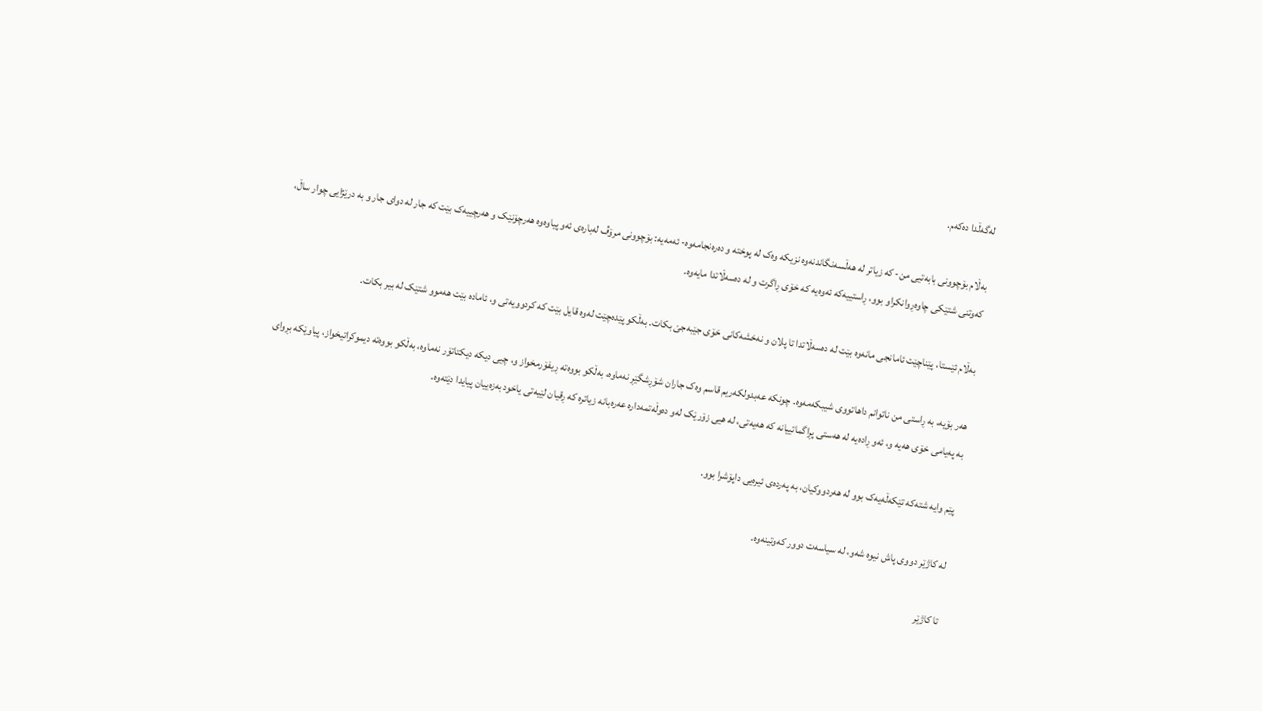لەگەڵدا دەکەم.

بەڵام بۆچوونی بابەتیی من- کە زیاتر لە هەڵسەنگاندنەوە نزیکە وەک لە پوختە و دەرەنجامەوە- ئەمەیە: بۆچوونی مرۆڤ لەبارەی ئەو پیاوەوە هەرچۆنێک و هەرچییەک بێت کە جار لە دوای جار و بە درێژایی چوار ساڵ، کەوتنی شتێکی چاوەڕوانکراو بوو، ڕاستییەکە ئەوەیە کە خۆی ڕاگرت و لە دەسەڵاتدا مایەوە.

بەڵام ئێستا، پێناچێت ئامانجی مانەوە بێت لە دەسەڵاتدا تا پلان و نەخشەکانی خۆی جێبەجێ بکات. بەڵکو پێدەچێت لەوە قایل بێت کە کردوویەتی و، ئامادە بێت هەموو شتێک لە بیر بکات.

هەر بۆیە، بە ڕاستی من ناتوانم داهاتووی شیبکەمەوە. چونکە عەبدولکەریم قاسم وەک جاران شۆڕشگێڕ نەماوە، بەڵکو بووەتە ڕیفۆرمخواز و، چیی دیکە دیکتاتۆر نەماوە، بەڵکو بووەتە دیموکراتیخواز، پیاوێکە بڕوای بە پەیامی خۆی هەیە و، ئەو ڕادەیە لە هەستی پڕاگماتییانە کە هەیەتی، لە هیی زۆرێک لەو دەوڵەتمەدارە عەرەبانە زیاترە کە ڕقیان لێیەتی یاخود بەزەییان پیایدا دێتەوە.

پێم وایە شتەکە تێکەڵەیەک بوو لە هەردووکیان، بە پەردەی ئیرەیی داپۆشرا بوو.

لە کاژێر دووی پاش نیوە شەو، لە سیاسەت دوور کەوتینەوە.

تا کاژێر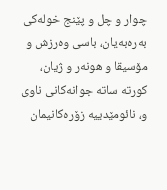چوار و چل و پێنج خولەکی بەرەبەیان، باسی وەرزش و مۆسیقا و هونەر و ژیان، کورتە ساتە جوانەکانی ناوی و، نائومێدییە زۆرەکانیمان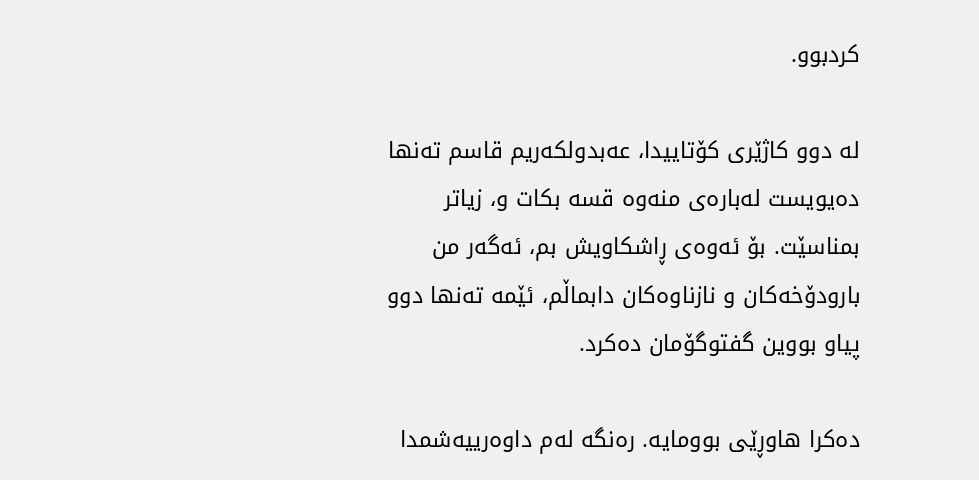کردبوو.

لە دوو کاژێری کۆتاییدا، عەبدولکەریم قاسم تەنها دەیویست لەبارەی منەوە قسە بکات و، زیاتر بمناسێت. بۆ ئەوەی ڕاشکاویش بم، ئەگەر من بارودۆخەکان و نازناوەکان دابماڵم، ئێمە تەنها دوو پیاو بووین گفتوگۆمان دەکرد.

دەکرا هاوڕێی بوومایە. رەنگە لەم داوەرییەشمدا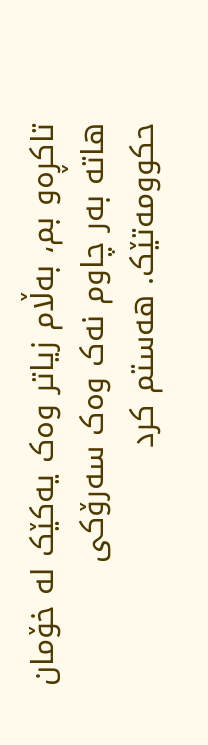تاکڕەو بم، بەڵام زیاتر وەک یەکێک لە خۆمان هاتە بەر چاوم نەک وەک سەرۆکی حکوومەتێک. هەستم کرد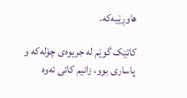هاوڕێیەکە.

کاتێک گوێم لە جریوەی چۆلەکە و پاساری بوو، زانیم کاتی ئەوە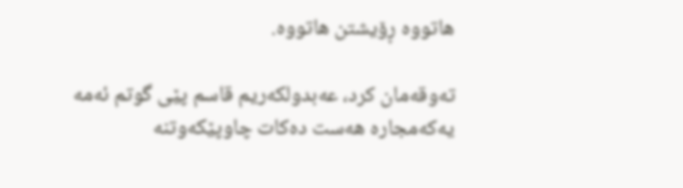هاتووە ڕۆیشتن هاتووە.

تەوقەمان کرد، عەبدولکەریم قاسم پێی گوتم ئەمە یەکەمجارە هەست دەکات چاوپێکەوتنە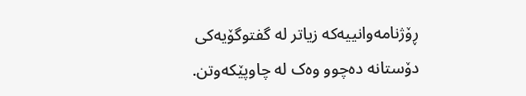ڕۆژنامەوانییەکە زیاتر لە گفتوگۆیەکی دۆستانە دەچوو وەک لە چاوپێکەوتن.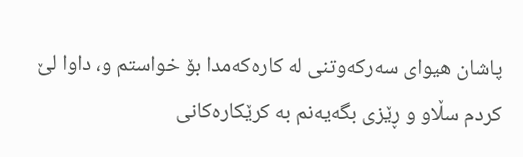پاشان هیوای سەرکەوتنی لە کارەکەمدا بۆ خواستم و، داوا لێ کردم سڵاو و ڕێزی بگەیەنم بە کرێکارەکانی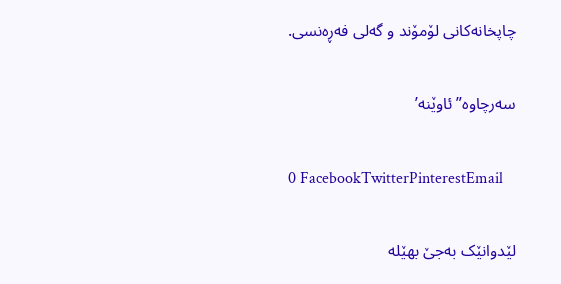چاپخانەکانی لۆمۆند و گەلی فەڕەنسی.

سەرچاوە”ئاوێنە’

0 FacebookTwitterPinterestEmail

لێدوانێک بەجێ بهێلە